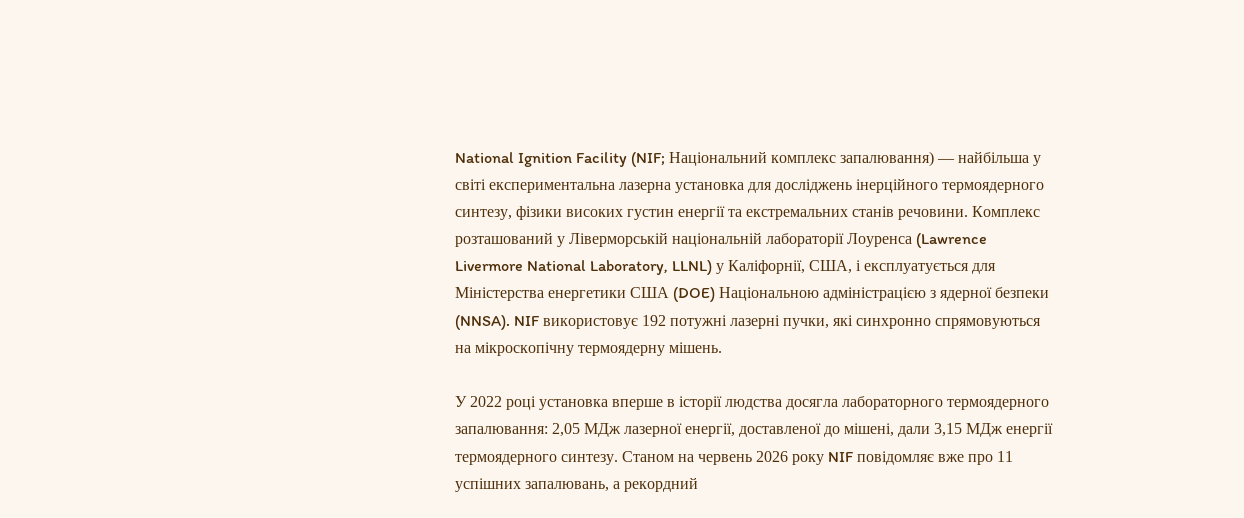National Ignition Facility (NIF; Національний комплекс запалювання) — найбільша у світі експериментальна лазерна установка для досліджень інерційного термоядерного синтезу, фізики високих густин енергії та екстремальних станів речовини. Комплекс розташований у Ліверморській національній лабораторії Лоуренса (Lawrence Livermore National Laboratory, LLNL) у Каліфорнії, США, і експлуатується для Міністерства енергетики США (DOE) Національною адміністрацією з ядерної безпеки (NNSA). NIF використовує 192 потужні лазерні пучки, які синхронно спрямовуються на мікроскопічну термоядерну мішень.

У 2022 році установка вперше в історії людства досягла лабораторного термоядерного запалювання: 2,05 МДж лазерної енергії, доставленої до мішені, дали 3,15 МДж енергії термоядерного синтезу. Станом на червень 2026 року NIF повідомляє вже про 11 успішних запалювань, а рекордний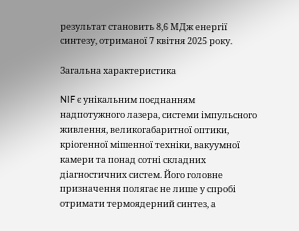результат становить 8,6 МДж енергії синтезу, отриманої 7 квітня 2025 року.

Загальна характеристика

NIF є унікальним поєднанням надпотужного лазера, системи імпульсного живлення, великогабаритної оптики, кріогенної мішенної техніки, вакуумної камери та понад сотні складних діагностичних систем. Його головне призначення полягає не лише у спробі отримати термоядерний синтез, а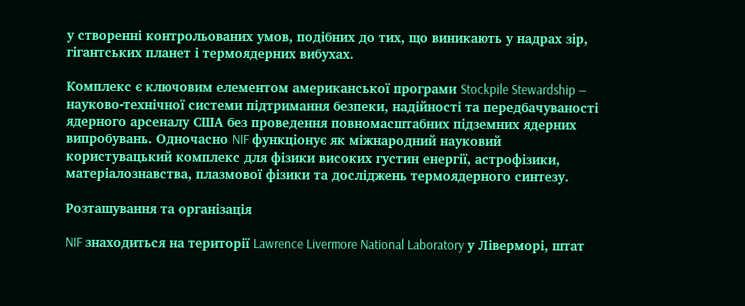у створенні контрольованих умов, подібних до тих, що виникають у надрах зір, гігантських планет і термоядерних вибухах.

Комплекс є ключовим елементом американської програми Stockpile Stewardship — науково-технічної системи підтримання безпеки, надійності та передбачуваності ядерного арсеналу США без проведення повномасштабних підземних ядерних випробувань. Одночасно NIF функціонує як міжнародний науковий користувацький комплекс для фізики високих густин енергії, астрофізики, матеріалознавства, плазмової фізики та досліджень термоядерного синтезу.

Розташування та організація

NIF знаходиться на території Lawrence Livermore National Laboratory у Ліверморі, штат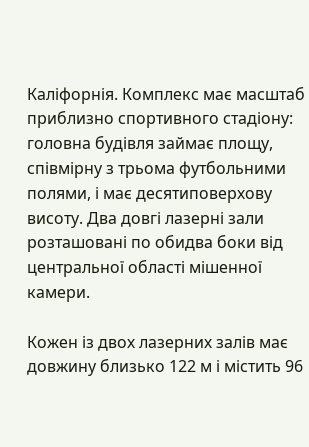Каліфорнія. Комплекс має масштаб приблизно спортивного стадіону: головна будівля займає площу, співмірну з трьома футбольними полями, і має десятиповерхову висоту. Два довгі лазерні зали розташовані по обидва боки від центральної області мішенної камери.

Кожен із двох лазерних залів має довжину близько 122 м і містить 96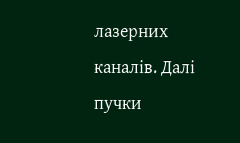лазерних каналів. Далі пучки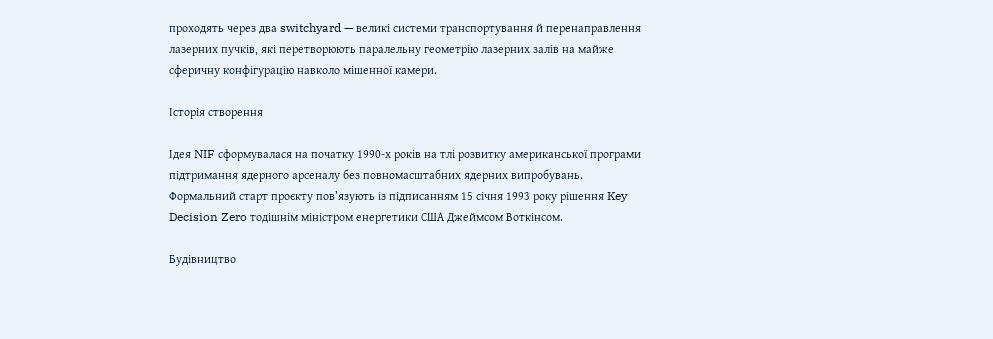проходять через два switchyard — великі системи транспортування й перенаправлення лазерних пучків, які перетворюють паралельну геометрію лазерних залів на майже сферичну конфігурацію навколо мішенної камери.

Історія створення

Ідея NIF сформувалася на початку 1990-х років на тлі розвитку американської програми підтримання ядерного арсеналу без повномасштабних ядерних випробувань. Формальний старт проєкту пов’язують із підписанням 15 січня 1993 року рішення Key Decision Zero тодішнім міністром енергетики США Джеймсом Воткінсом.

Будівництво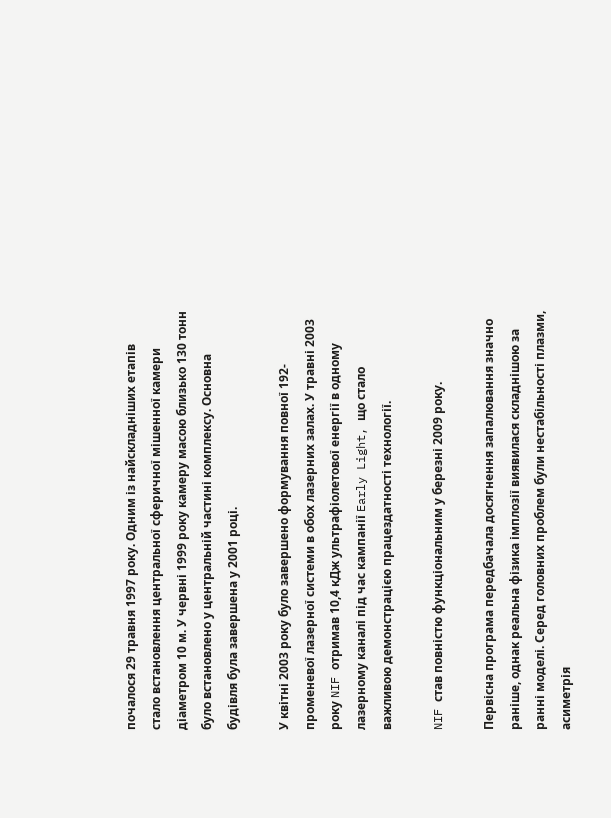почалося 29 травня 1997 року. Одним із найскладніших етапів стало встановлення центральної сферичної мішенної камери діаметром 10 м. У червні 1999 року камеру масою близько 130 тонн було встановлено у центральній частині комплексу. Основна будівля була завершена у 2001 році.

У квітні 2003 року було завершено формування повної 192-променевої лазерної системи в обох лазерних залах. У травні 2003 року NIF отримав 10,4 кДж ультрафіолетової енергії в одному лазерному каналі під час кампанії Early Light, що стало важливою демонстрацією працездатності технології.

NIF став повністю функціональним у березні 2009 року.

Первісна програма передбачала досягнення запалювання значно раніше, однак реальна фізика імплозії виявилася складнішою за ранні моделі. Серед головних проблем були нестабільності плазми, асиметрія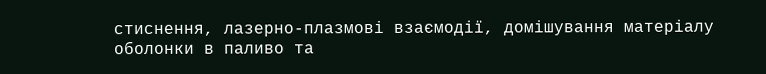стиснення, лазерно-плазмові взаємодії, домішування матеріалу оболонки в паливо та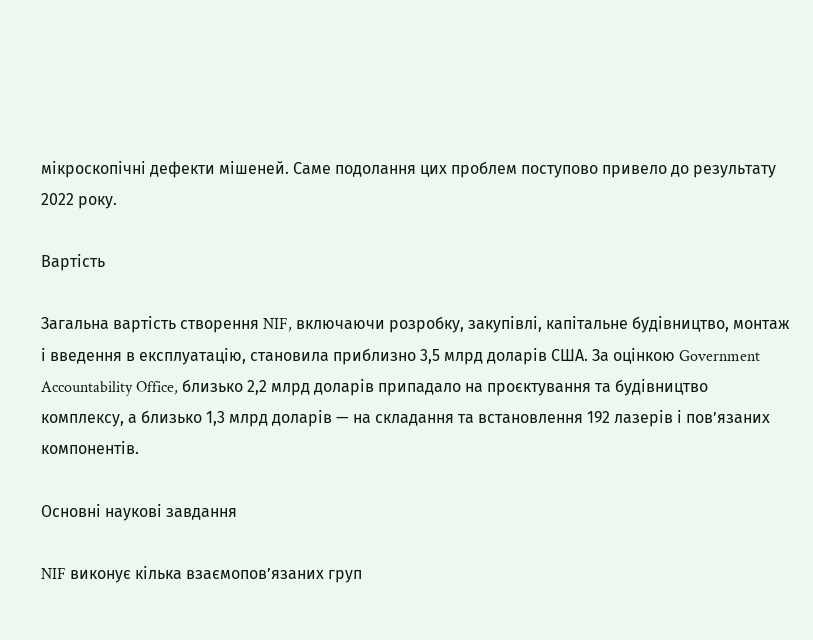мікроскопічні дефекти мішеней. Саме подолання цих проблем поступово привело до результату 2022 року.

Вартість

Загальна вартість створення NIF, включаючи розробку, закупівлі, капітальне будівництво, монтаж і введення в експлуатацію, становила приблизно 3,5 млрд доларів США. За оцінкою Government Accountability Office, близько 2,2 млрд доларів припадало на проєктування та будівництво комплексу, а близько 1,3 млрд доларів — на складання та встановлення 192 лазерів і пов’язаних компонентів.

Основні наукові завдання

NIF виконує кілька взаємопов’язаних груп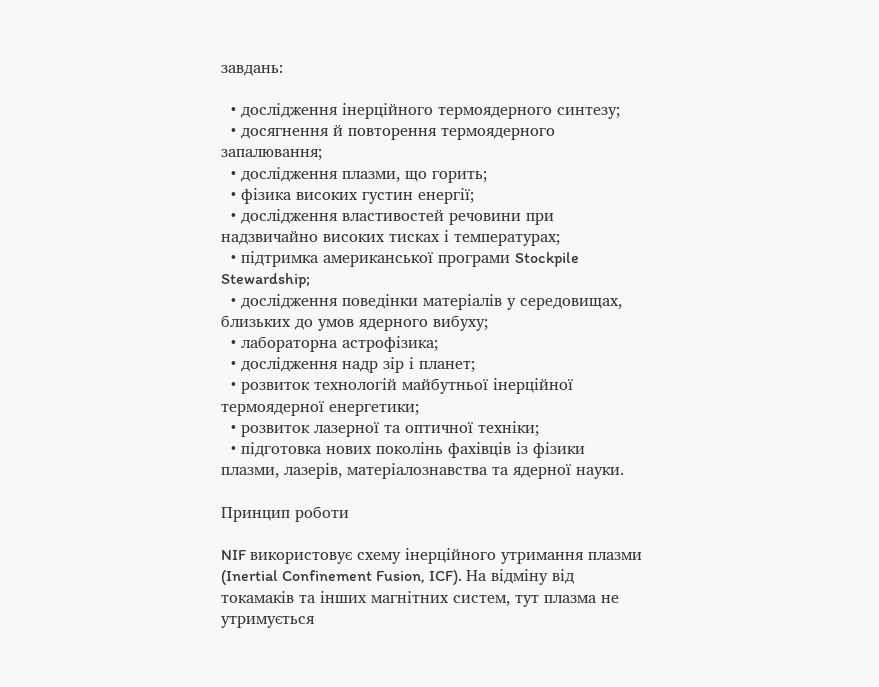завдань:

  • дослідження інерційного термоядерного синтезу;
  • досягнення й повторення термоядерного запалювання;
  • дослідження плазми, що горить;
  • фізика високих густин енергії;
  • дослідження властивостей речовини при надзвичайно високих тисках і температурах;
  • підтримка американської програми Stockpile Stewardship;
  • дослідження поведінки матеріалів у середовищах, близьких до умов ядерного вибуху;
  • лабораторна астрофізика;
  • дослідження надр зір і планет;
  • розвиток технологій майбутньої інерційної термоядерної енергетики;
  • розвиток лазерної та оптичної техніки;
  • підготовка нових поколінь фахівців із фізики плазми, лазерів, матеріалознавства та ядерної науки.

Принцип роботи

NIF використовує схему інерційного утримання плазми (Inertial Confinement Fusion, ICF). На відміну від токамаків та інших магнітних систем, тут плазма не утримується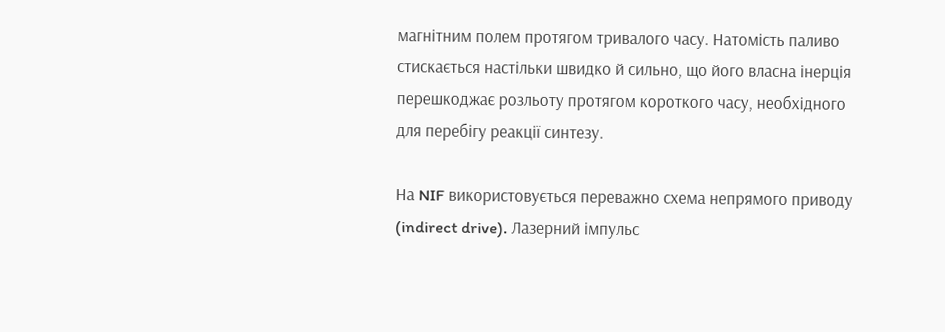магнітним полем протягом тривалого часу. Натомість паливо стискається настільки швидко й сильно, що його власна інерція перешкоджає розльоту протягом короткого часу, необхідного для перебігу реакції синтезу.

На NIF використовується переважно схема непрямого приводу (indirect drive). Лазерний імпульс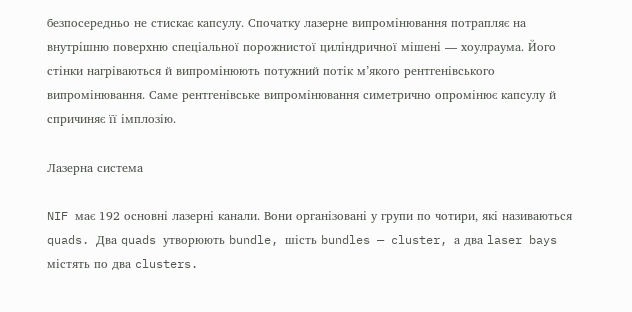безпосередньо не стискає капсулу. Спочатку лазерне випромінювання потрапляє на внутрішню поверхню спеціальної порожнистої циліндричної мішені — хоулраума. Його стінки нагріваються й випромінюють потужний потік м’якого рентгенівського випромінювання. Саме рентгенівське випромінювання симетрично опромінює капсулу й спричиняє її імплозію.

Лазерна система

NIF має 192 основні лазерні канали. Вони організовані у групи по чотири, які називаються quads. Два quads утворюють bundle, шість bundles — cluster, а два laser bays містять по два clusters.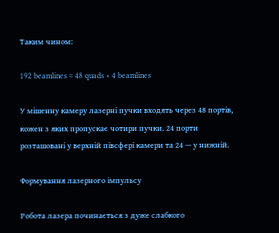Таким чином:

192 beamlines = 48 quads × 4 beamlines

У мішенну камеру лазерні пучки входять через 48 портів, кожен з яких пропускає чотири пучки. 24 порти розташовані у верхній півсфері камери та 24 — у нижній.

Формування лазерного імпульсу

Робота лазера починається з дуже слабкого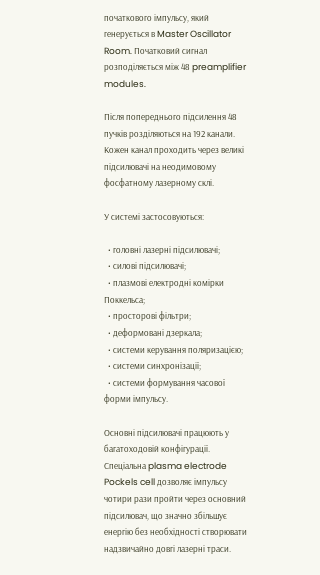початкового імпульсу, який генерується в Master Oscillator Room. Початковий сигнал розподіляється між 48 preamplifier modules.

Після попереднього підсилення 48 пучків розділяються на 192 канали. Кожен канал проходить через великі підсилювачі на неодимовому фосфатному лазерному склі.

У системі застосовуються:

  • головні лазерні підсилювачі;
  • силові підсилювачі;
  • плазмові електродні комірки Поккельса;
  • просторові фільтри;
  • деформовані дзеркала;
  • системи керування поляризацією;
  • системи синхронізації;
  • системи формування часової форми імпульсу.

Основні підсилювачі працюють у багатоходовій конфігурації. Спеціальна plasma electrode Pockels cell дозволяє імпульсу чотири рази пройти через основний підсилювач, що значно збільшує енергію без необхідності створювати надзвичайно довгі лазерні траси.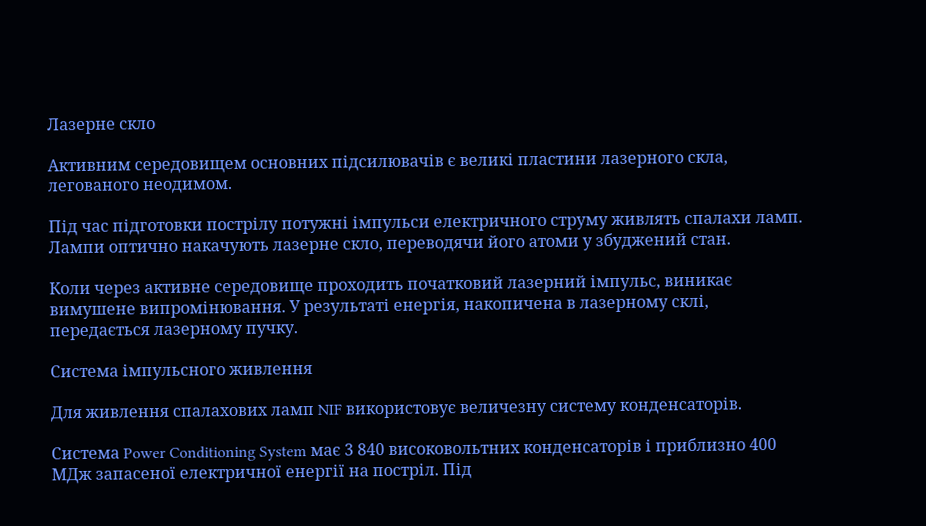Лазерне скло

Активним середовищем основних підсилювачів є великі пластини лазерного скла, легованого неодимом.

Під час підготовки пострілу потужні імпульси електричного струму живлять спалахи ламп. Лампи оптично накачують лазерне скло, переводячи його атоми у збуджений стан.

Коли через активне середовище проходить початковий лазерний імпульс, виникає вимушене випромінювання. У результаті енергія, накопичена в лазерному склі, передається лазерному пучку.

Система імпульсного живлення

Для живлення спалахових ламп NIF використовує величезну систему конденсаторів.

Система Power Conditioning System має 3 840 високовольтних конденсаторів і приблизно 400 МДж запасеної електричної енергії на постріл. Під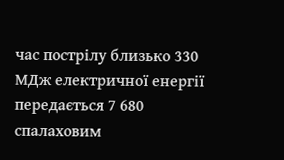час пострілу близько 330 МДж електричної енергії передається 7 680 спалаховим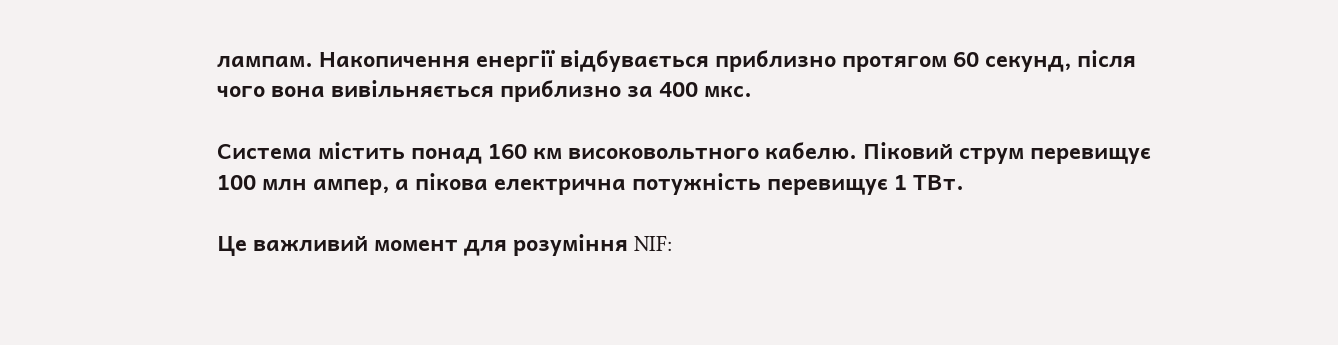лампам. Накопичення енергії відбувається приблизно протягом 60 секунд, після чого вона вивільняється приблизно за 400 мкс.

Система містить понад 160 км високовольтного кабелю. Піковий струм перевищує 100 млн ампер, а пікова електрична потужність перевищує 1 ТВт.

Це важливий момент для розуміння NIF: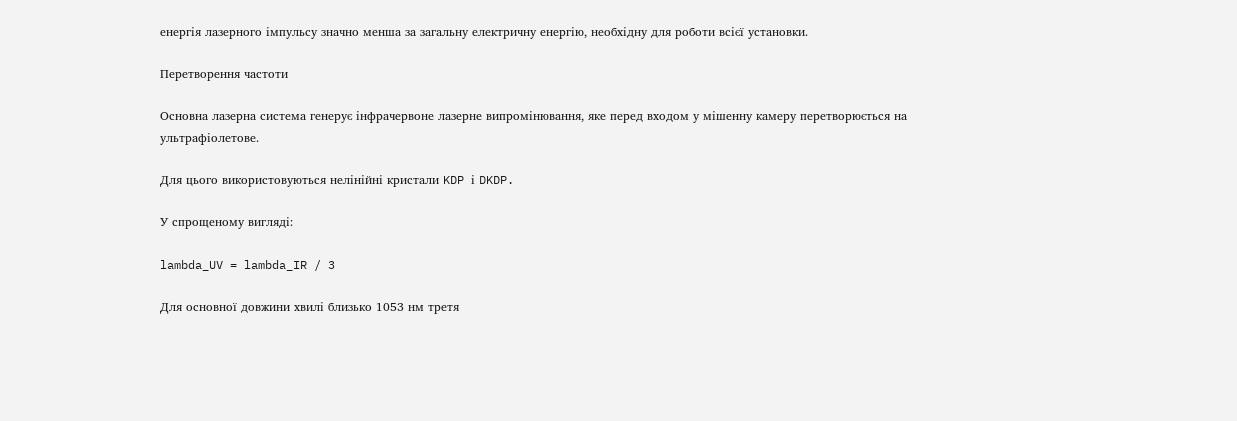енергія лазерного імпульсу значно менша за загальну електричну енергію, необхідну для роботи всієї установки.

Перетворення частоти

Основна лазерна система генерує інфрачервоне лазерне випромінювання, яке перед входом у мішенну камеру перетворюється на ультрафіолетове.

Для цього використовуються нелінійні кристали KDP і DKDP.

У спрощеному вигляді:

lambda_UV = lambda_IR / 3

Для основної довжини хвилі близько 1053 нм третя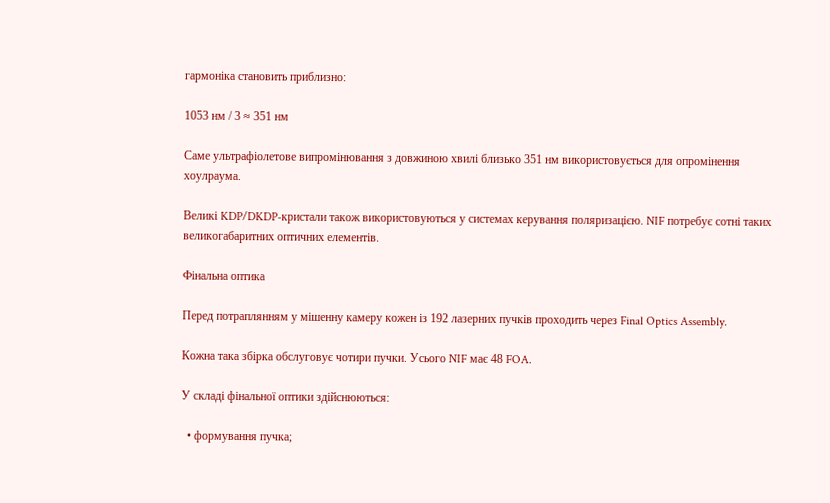гармоніка становить приблизно:

1053 нм / 3 ≈ 351 нм

Саме ультрафіолетове випромінювання з довжиною хвилі близько 351 нм використовується для опромінення хоулраума.

Великі KDP/DKDP-кристали також використовуються у системах керування поляризацією. NIF потребує сотні таких великогабаритних оптичних елементів.

Фінальна оптика

Перед потраплянням у мішенну камеру кожен із 192 лазерних пучків проходить через Final Optics Assembly.

Кожна така збірка обслуговує чотири пучки. Усього NIF має 48 FOA.

У складі фінальної оптики здійснюються:

  • формування пучка;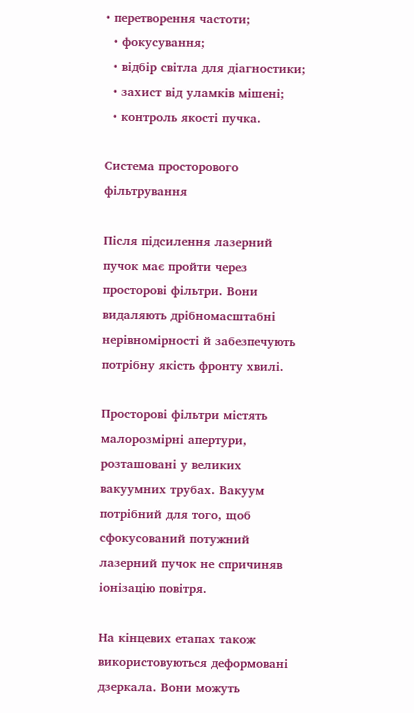• перетворення частоти;
  • фокусування;
  • відбір світла для діагностики;
  • захист від уламків мішені;
  • контроль якості пучка.

Система просторового фільтрування

Після підсилення лазерний пучок має пройти через просторові фільтри. Вони видаляють дрібномасштабні нерівномірності й забезпечують потрібну якість фронту хвилі.

Просторові фільтри містять малорозмірні апертури, розташовані у великих вакуумних трубах. Вакуум потрібний для того, щоб сфокусований потужний лазерний пучок не спричиняв іонізацію повітря.

На кінцевих етапах також використовуються деформовані дзеркала. Вони можуть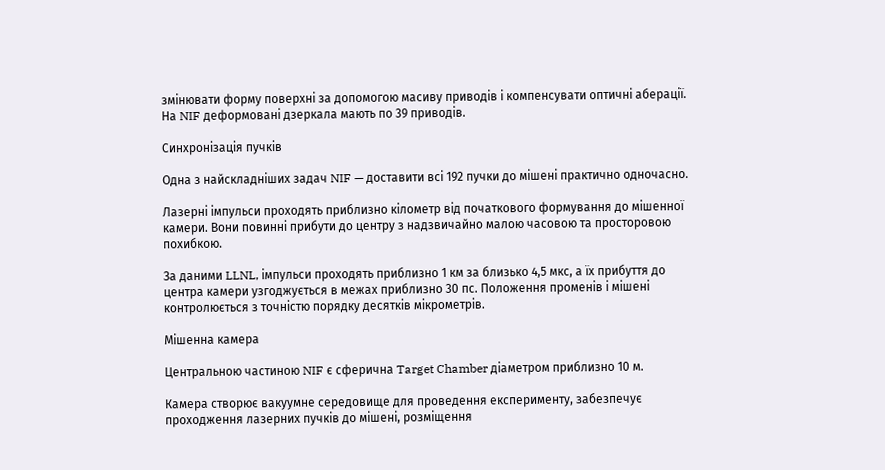змінювати форму поверхні за допомогою масиву приводів і компенсувати оптичні аберації. На NIF деформовані дзеркала мають по 39 приводів.

Синхронізація пучків

Одна з найскладніших задач NIF — доставити всі 192 пучки до мішені практично одночасно.

Лазерні імпульси проходять приблизно кілометр від початкового формування до мішенної камери. Вони повинні прибути до центру з надзвичайно малою часовою та просторовою похибкою.

За даними LLNL, імпульси проходять приблизно 1 км за близько 4,5 мкс, а їх прибуття до центра камери узгоджується в межах приблизно 30 пс. Положення променів і мішені контролюється з точністю порядку десятків мікрометрів.

Мішенна камера

Центральною частиною NIF є сферична Target Chamber діаметром приблизно 10 м.

Камера створює вакуумне середовище для проведення експерименту, забезпечує проходження лазерних пучків до мішені, розміщення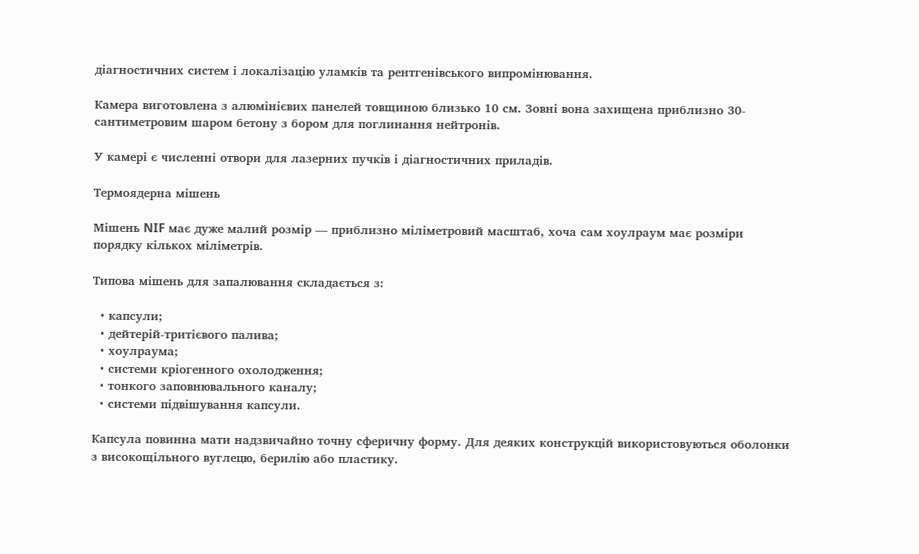діагностичних систем і локалізацію уламків та рентгенівського випромінювання.

Камера виготовлена з алюмінієвих панелей товщиною близько 10 см. Зовні вона захищена приблизно 30-сантиметровим шаром бетону з бором для поглинання нейтронів.

У камері є численні отвори для лазерних пучків і діагностичних приладів.

Термоядерна мішень

Мішень NIF має дуже малий розмір — приблизно міліметровий масштаб, хоча сам хоулраум має розміри порядку кількох міліметрів.

Типова мішень для запалювання складається з:

  • капсули;
  • дейтерій-тритієвого палива;
  • хоулраума;
  • системи кріогенного охолодження;
  • тонкого заповнювального каналу;
  • системи підвішування капсули.

Капсула повинна мати надзвичайно точну сферичну форму. Для деяких конструкцій використовуються оболонки з високощільного вуглецю, берилію або пластику.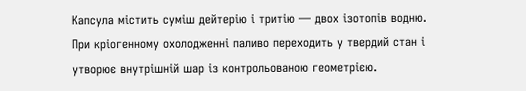Капсула містить суміш дейтерію і тритію — двох ізотопів водню. При кріогенному охолодженні паливо переходить у твердий стан і утворює внутрішній шар із контрольованою геометрією.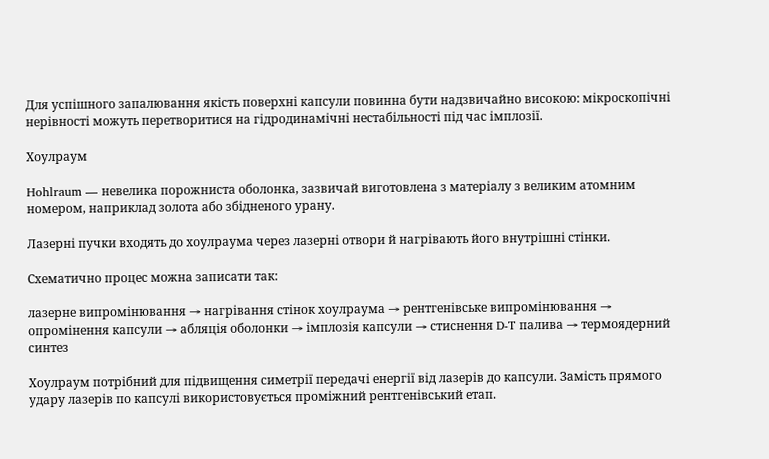Для успішного запалювання якість поверхні капсули повинна бути надзвичайно високою: мікроскопічні нерівності можуть перетворитися на гідродинамічні нестабільності під час імплозії.

Хоулраум

Hohlraum — невелика порожниста оболонка, зазвичай виготовлена з матеріалу з великим атомним номером, наприклад золота або збідненого урану.

Лазерні пучки входять до хоулраума через лазерні отвори й нагрівають його внутрішні стінки.

Схематично процес можна записати так:

лазерне випромінювання → нагрівання стінок хоулраума → рентгенівське випромінювання → опромінення капсули → абляція оболонки → імплозія капсули → стиснення D-T палива → термоядерний синтез

Хоулраум потрібний для підвищення симетрії передачі енергії від лазерів до капсули. Замість прямого удару лазерів по капсулі використовується проміжний рентгенівський етап.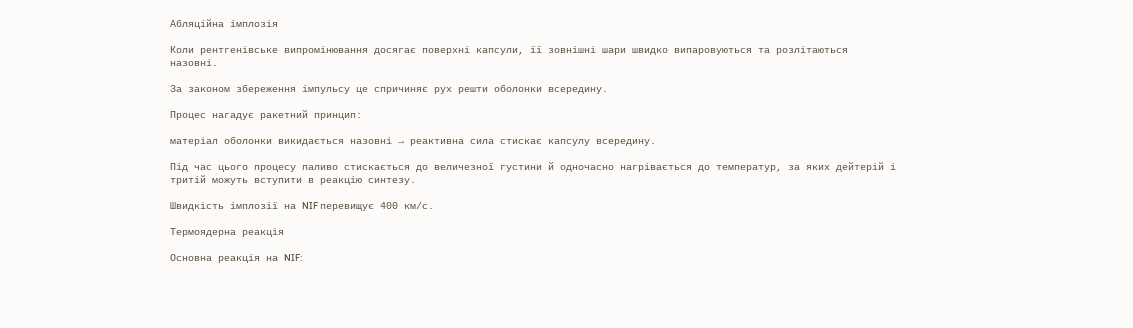Абляційна імплозія

Коли рентгенівське випромінювання досягає поверхні капсули, її зовнішні шари швидко випаровуються та розлітаються назовні.

За законом збереження імпульсу це спричиняє рух решти оболонки всередину.

Процес нагадує ракетний принцип:

матеріал оболонки викидається назовні → реактивна сила стискає капсулу всередину.

Під час цього процесу паливо стискається до величезної густини й одночасно нагрівається до температур, за яких дейтерій і тритій можуть вступити в реакцію синтезу.

Швидкість імплозії на NIF перевищує 400 км/с.

Термоядерна реакція

Основна реакція на NIF: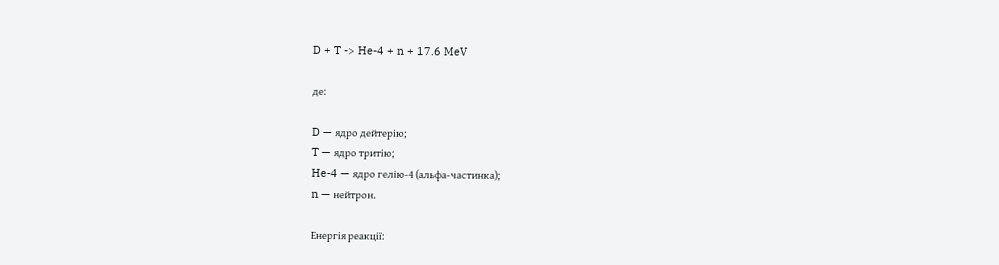D + T -> He-4 + n + 17.6 MeV

де:

D — ядро дейтерію;
T — ядро тритію;
He-4 — ядро гелію-4 (альфа-частинка);
n — нейтрон.

Енергія реакції: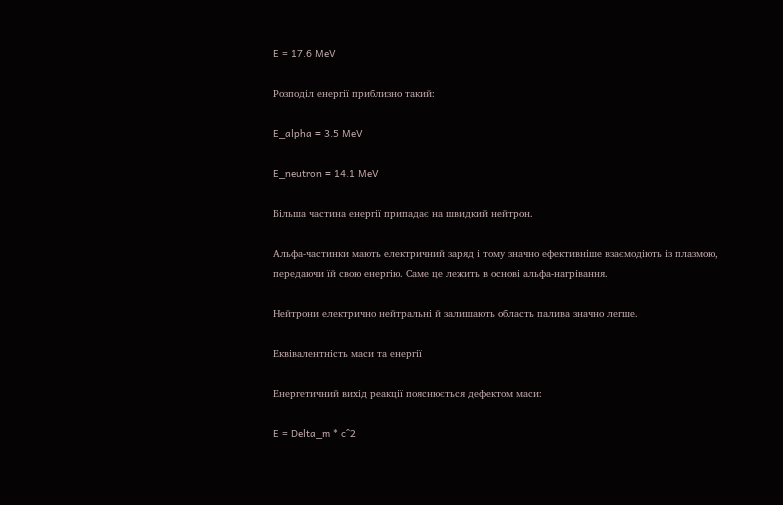E = 17.6 MeV

Розподіл енергії приблизно такий:

E_alpha ≈ 3.5 MeV

E_neutron ≈ 14.1 MeV

Більша частина енергії припадає на швидкий нейтрон.

Альфа-частинки мають електричний заряд і тому значно ефективніше взаємодіють із плазмою, передаючи їй свою енергію. Саме це лежить в основі альфа-нагрівання.

Нейтрони електрично нейтральні й залишають область палива значно легше.

Еквівалентність маси та енергії

Енергетичний вихід реакції пояснюється дефектом маси:

E = Delta_m * c^2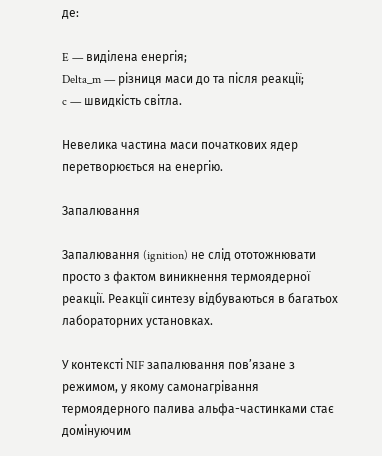де:

E — виділена енергія;
Delta_m — різниця маси до та після реакції;
c — швидкість світла.

Невелика частина маси початкових ядер перетворюється на енергію.

Запалювання

Запалювання (ignition) не слід ототожнювати просто з фактом виникнення термоядерної реакції. Реакції синтезу відбуваються в багатьох лабораторних установках.

У контексті NIF запалювання пов’язане з режимом, у якому самонагрівання термоядерного палива альфа-частинками стає домінуючим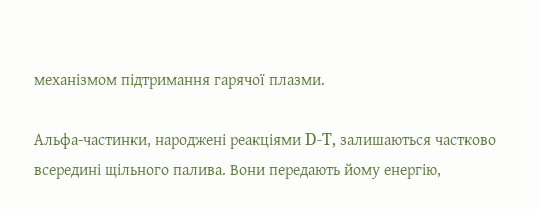механізмом підтримання гарячої плазми.

Альфа-частинки, народжені реакціями D-T, залишаються частково всередині щільного палива. Вони передають йому енергію,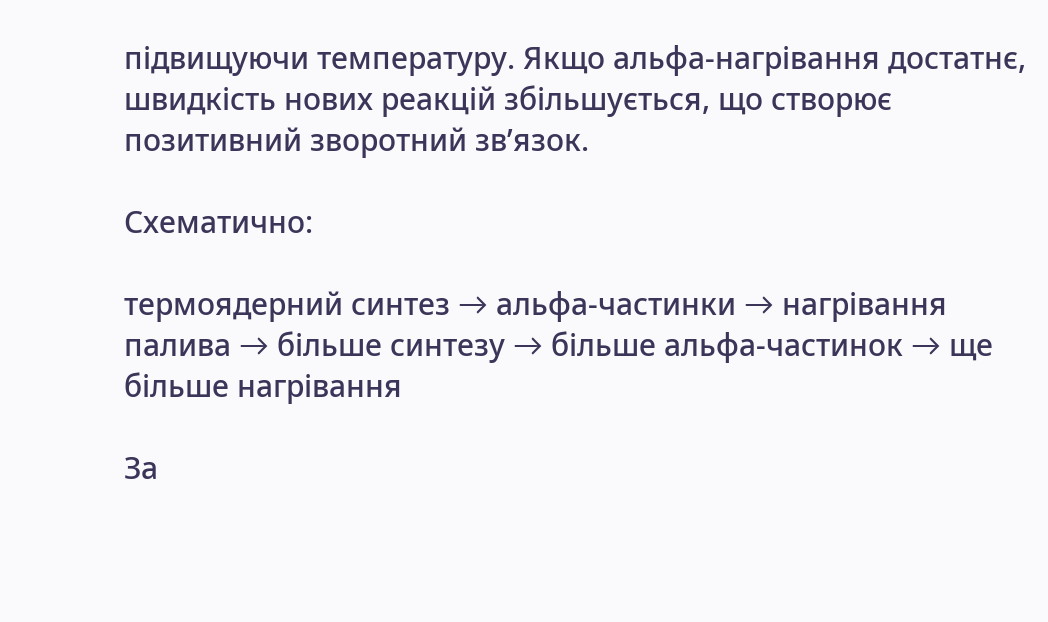підвищуючи температуру. Якщо альфа-нагрівання достатнє, швидкість нових реакцій збільшується, що створює позитивний зворотний зв’язок.

Схематично:

термоядерний синтез → альфа-частинки → нагрівання палива → більше синтезу → більше альфа-частинок → ще більше нагрівання

За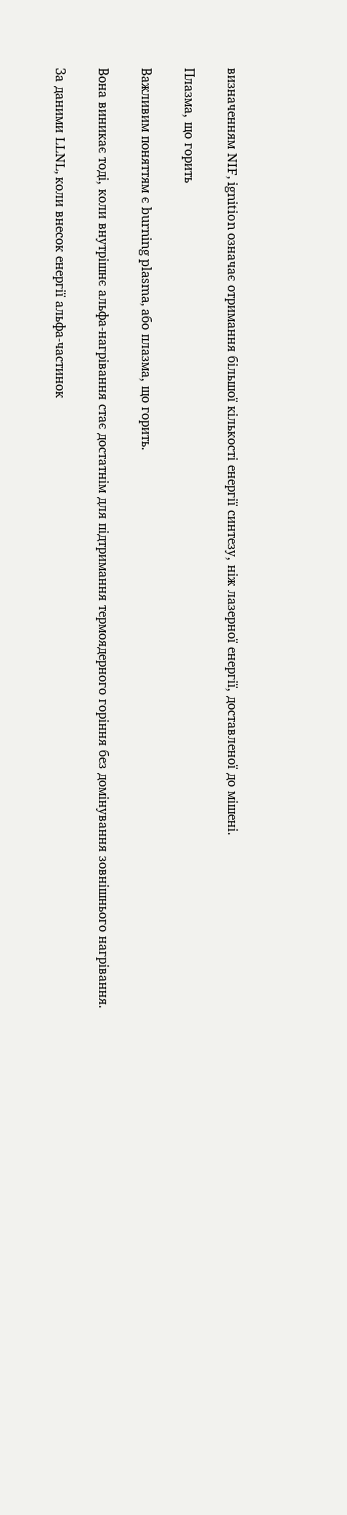визначенням NIF, ignition означає отримання більшої кількості енергії синтезу, ніж лазерної енергії, доставленої до мішені.

Плазма, що горить

Важливим поняттям є burning plasma, або плазма, що горить.

Вона виникає тоді, коли внутрішнє альфа-нагрівання стає достатнім для підтримання термоядерного горіння без домінування зовнішнього нагрівання.

За даними LLNL, коли внесок енергії альфа-частинок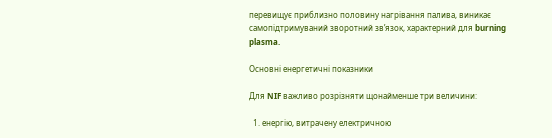перевищує приблизно половину нагрівання палива, виникає самопідтримуваний зворотний зв’язок, характерний для burning plasma.

Основні енергетичні показники

Для NIF важливо розрізняти щонайменше три величини:

  1. енергію, витрачену електричною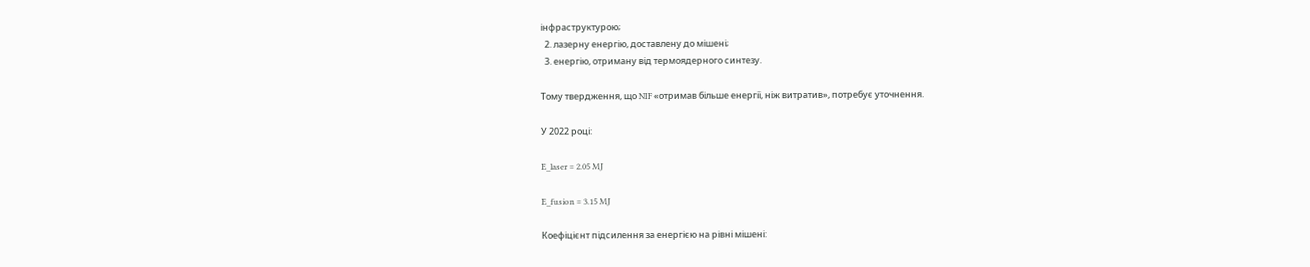інфраструктурою;
  2. лазерну енергію, доставлену до мішені;
  3. енергію, отриману від термоядерного синтезу.

Тому твердження, що NIF «отримав більше енергії, ніж витратив», потребує уточнення.

У 2022 році:

E_laser = 2.05 MJ

E_fusion = 3.15 MJ

Коефіцієнт підсилення за енергією на рівні мішені: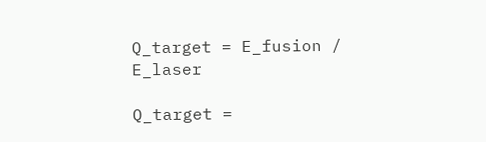Q_target = E_fusion / E_laser

Q_target =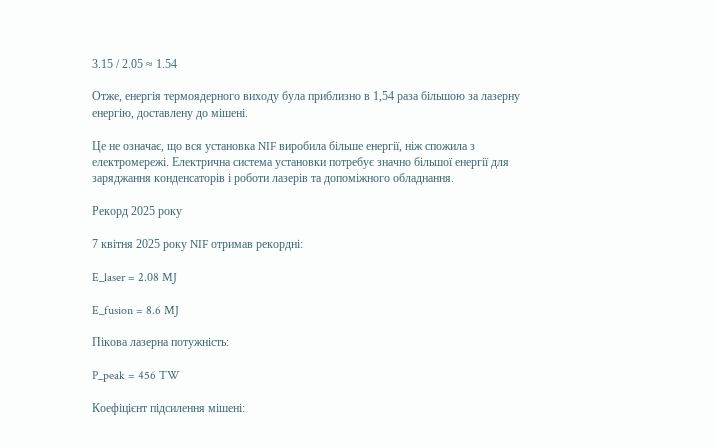3.15 / 2.05 ≈ 1.54

Отже, енергія термоядерного виходу була приблизно в 1,54 раза більшою за лазерну енергію, доставлену до мішені.

Це не означає, що вся установка NIF виробила більше енергії, ніж спожила з електромережі. Електрична система установки потребує значно більшої енергії для заряджання конденсаторів і роботи лазерів та допоміжного обладнання.

Рекорд 2025 року

7 квітня 2025 року NIF отримав рекордні:

E_laser = 2.08 MJ

E_fusion = 8.6 MJ

Пікова лазерна потужність:

P_peak = 456 TW

Коефіцієнт підсилення мішені: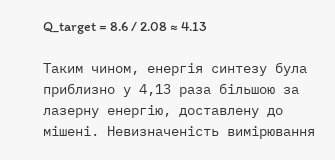Q_target = 8.6 / 2.08 ≈ 4.13

Таким чином, енергія синтезу була приблизно у 4,13 раза більшою за лазерну енергію, доставлену до мішені. Невизначеність вимірювання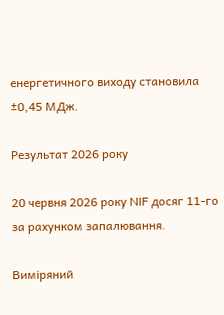енергетичного виходу становила ±0,45 МДж.

Результат 2026 року

20 червня 2026 року NIF досяг 11-го за рахунком запалювання.

Виміряний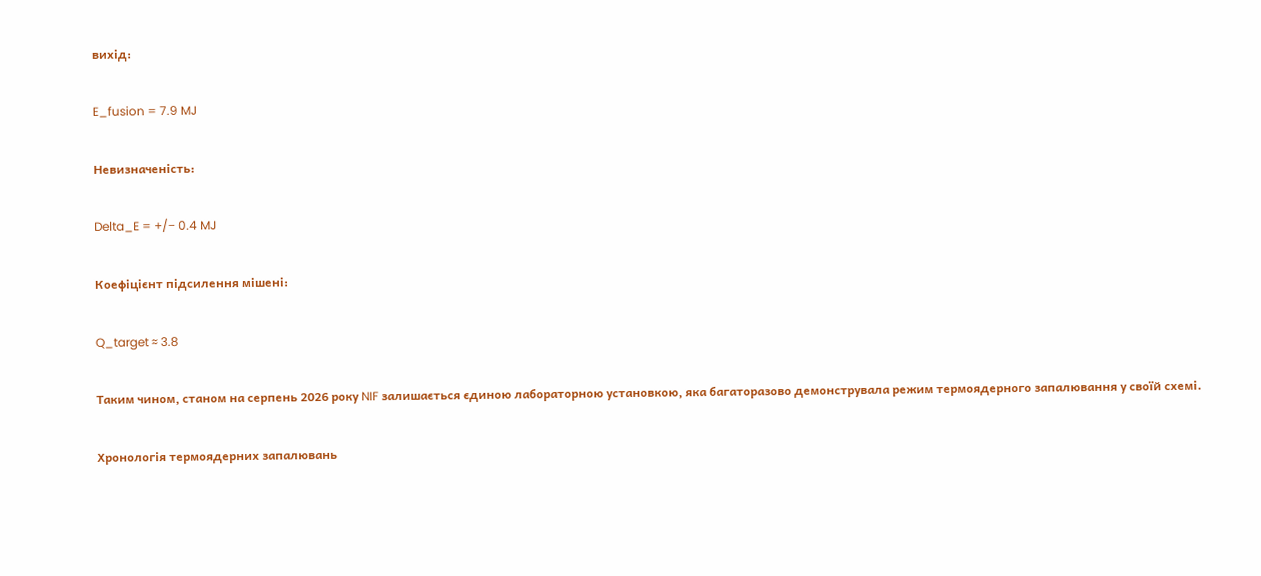вихід:

E_fusion = 7.9 MJ

Невизначеність:

Delta_E = +/− 0.4 MJ

Коефіцієнт підсилення мішені:

Q_target ≈ 3.8

Таким чином, станом на серпень 2026 року NIF залишається єдиною лабораторною установкою, яка багаторазово демонструвала режим термоядерного запалювання у своїй схемі.

Хронологія термоядерних запалювань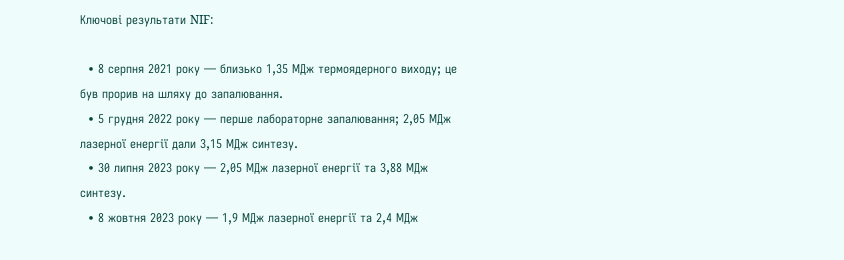Ключові результати NIF:

  • 8 серпня 2021 року — близько 1,35 МДж термоядерного виходу; це був прорив на шляху до запалювання.
  • 5 грудня 2022 року — перше лабораторне запалювання; 2,05 МДж лазерної енергії дали 3,15 МДж синтезу.
  • 30 липня 2023 року — 2,05 МДж лазерної енергії та 3,88 МДж синтезу.
  • 8 жовтня 2023 року — 1,9 МДж лазерної енергії та 2,4 МДж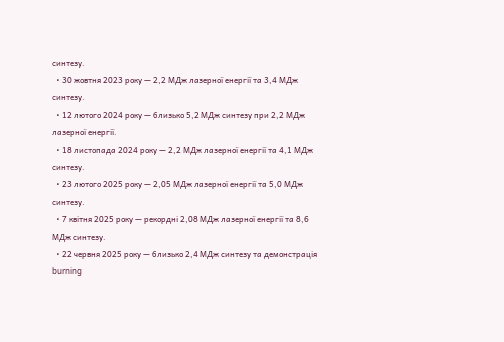синтезу.
  • 30 жовтня 2023 року — 2,2 МДж лазерної енергії та 3,4 МДж синтезу.
  • 12 лютого 2024 року — близько 5,2 МДж синтезу при 2,2 МДж лазерної енергії.
  • 18 листопада 2024 року — 2,2 МДж лазерної енергії та 4,1 МДж синтезу.
  • 23 лютого 2025 року — 2,05 МДж лазерної енергії та 5,0 МДж синтезу.
  • 7 квітня 2025 року — рекордні 2,08 МДж лазерної енергії та 8,6 МДж синтезу.
  • 22 червня 2025 року — близько 2,4 МДж синтезу та демонстрація burning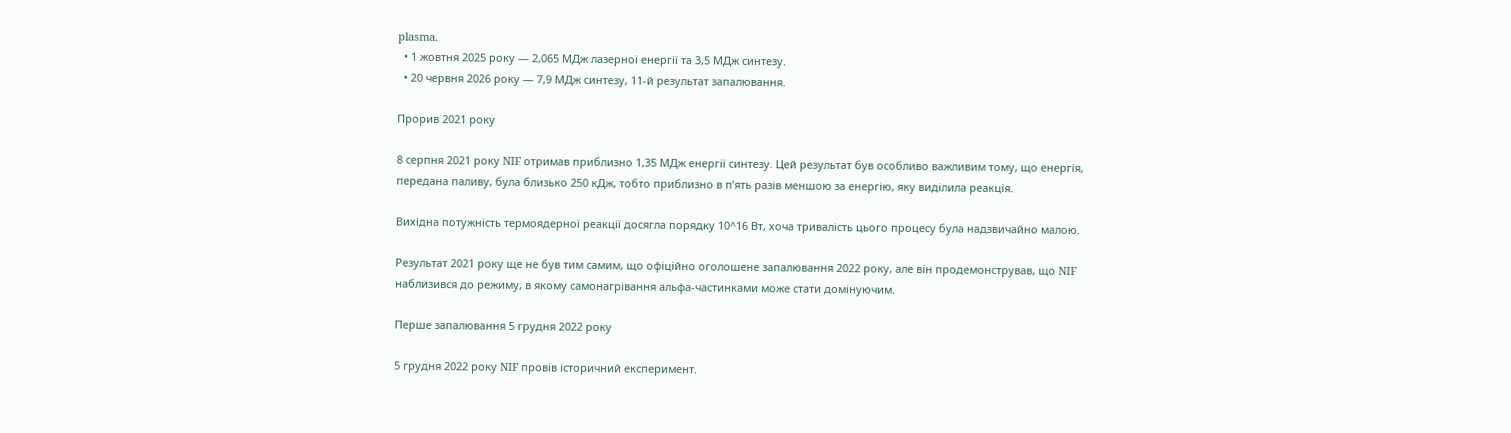plasma.
  • 1 жовтня 2025 року — 2,065 МДж лазерної енергії та 3,5 МДж синтезу.
  • 20 червня 2026 року — 7,9 МДж синтезу, 11-й результат запалювання.

Прорив 2021 року

8 серпня 2021 року NIF отримав приблизно 1,35 МДж енергії синтезу. Цей результат був особливо важливим тому, що енергія, передана паливу, була близько 250 кДж, тобто приблизно в п’ять разів меншою за енергію, яку виділила реакція.

Вихідна потужність термоядерної реакції досягла порядку 10^16 Вт, хоча тривалість цього процесу була надзвичайно малою.

Результат 2021 року ще не був тим самим, що офіційно оголошене запалювання 2022 року, але він продемонстрував, що NIF наблизився до режиму, в якому самонагрівання альфа-частинками може стати домінуючим.

Перше запалювання 5 грудня 2022 року

5 грудня 2022 року NIF провів історичний експеримент.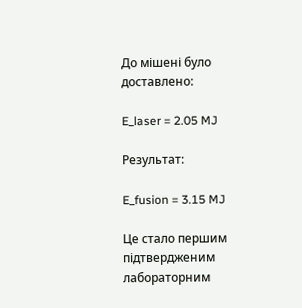До мішені було доставлено:

E_laser = 2.05 MJ

Результат:

E_fusion = 3.15 MJ

Це стало першим підтвердженим лабораторним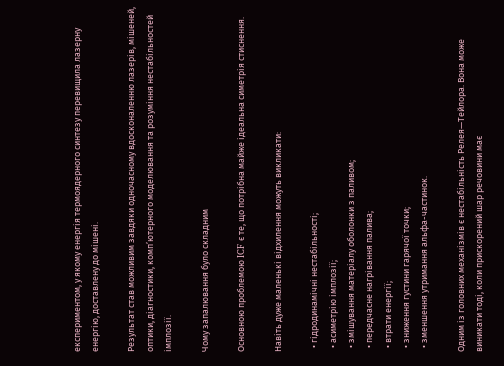експериментом, у якому енергія термоядерного синтезу перевищила лазерну енергію, доставлену до мішені.

Результат став можливим завдяки одночасному вдосконаленню лазерів, мішеней, оптики, діагностики, комп’ютерного моделювання та розуміння нестабільностей імплозії.

Чому запалювання було складним

Основною проблемою ICF є те, що потрібна майже ідеальна симетрія стиснення.

Навіть дуже маленькі відхилення можуть викликати:

  • гідродинамічні нестабільності;
  • асиметрію імплозії;
  • змішування матеріалу оболонки з паливом;
  • передчасне нагрівання палива;
  • втрати енергії;
  • зниження густини гарячої точки;
  • зменшення утримання альфа-частинок.

Одним із головних механізмів є нестабільність Релея—Тейлора. Вона може виникати тоді, коли прискорений шар речовини має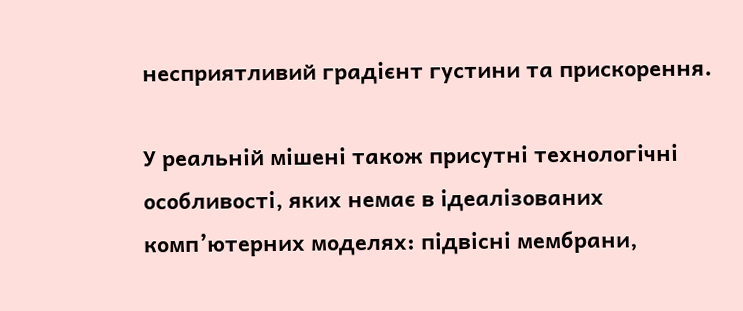несприятливий градієнт густини та прискорення.

У реальній мішені також присутні технологічні особливості, яких немає в ідеалізованих комп’ютерних моделях: підвісні мембрани,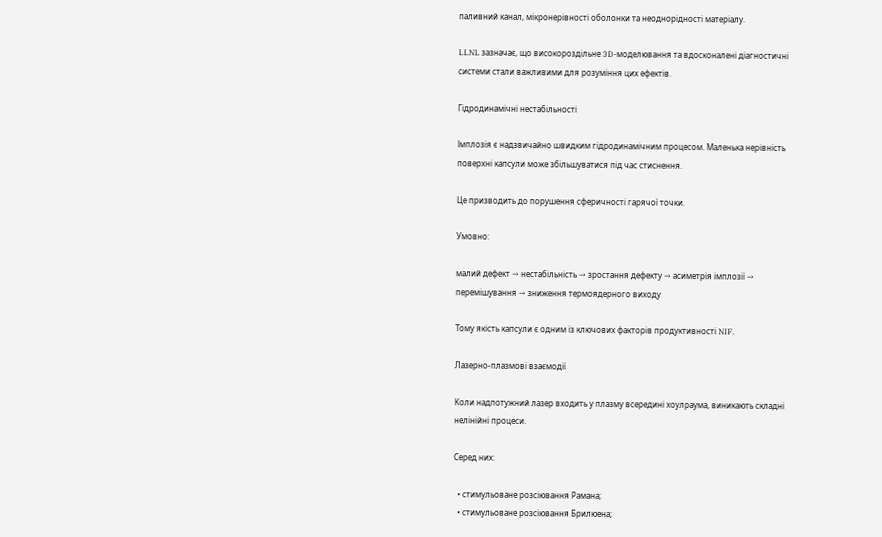паливний канал, мікронерівності оболонки та неоднорідності матеріалу.

LLNL зазначає, що високороздільне 3D-моделювання та вдосконалені діагностичні системи стали важливими для розуміння цих ефектів.

Гідродинамічні нестабільності

Імплозія є надзвичайно швидким гідродинамічним процесом. Маленька нерівність поверхні капсули може збільшуватися під час стиснення.

Це призводить до порушення сферичності гарячої точки.

Умовно:

малий дефект → нестабільність → зростання дефекту → асиметрія імплозії → перемішування → зниження термоядерного виходу

Тому якість капсули є одним із ключових факторів продуктивності NIF.

Лазерно-плазмові взаємодії

Коли надпотужний лазер входить у плазму всередині хоулраума, виникають складні нелінійні процеси.

Серед них:

  • стимульоване розсіювання Рамана;
  • стимульоване розсіювання Брилюена;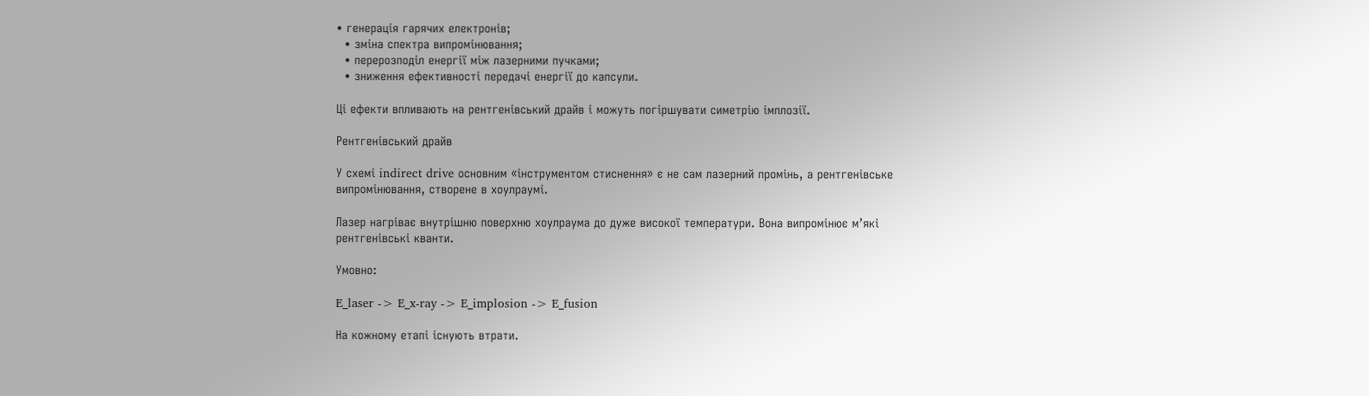• генерація гарячих електронів;
  • зміна спектра випромінювання;
  • перерозподіл енергії між лазерними пучками;
  • зниження ефективності передачі енергії до капсули.

Ці ефекти впливають на рентгенівський драйв і можуть погіршувати симетрію імплозії.

Рентгенівський драйв

У схемі indirect drive основним «інструментом стиснення» є не сам лазерний промінь, а рентгенівське випромінювання, створене в хоулраумі.

Лазер нагріває внутрішню поверхню хоулраума до дуже високої температури. Вона випромінює м’які рентгенівські кванти.

Умовно:

E_laser -> E_x-ray -> E_implosion -> E_fusion

На кожному етапі існують втрати.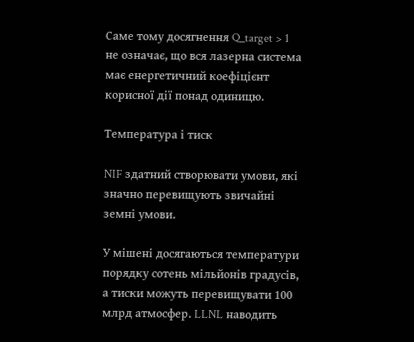Саме тому досягнення Q_target > 1 не означає, що вся лазерна система має енергетичний коефіцієнт корисної дії понад одиницю.

Температура і тиск

NIF здатний створювати умови, які значно перевищують звичайні земні умови.

У мішені досягаються температури порядку сотень мільйонів градусів, а тиски можуть перевищувати 100 млрд атмосфер. LLNL наводить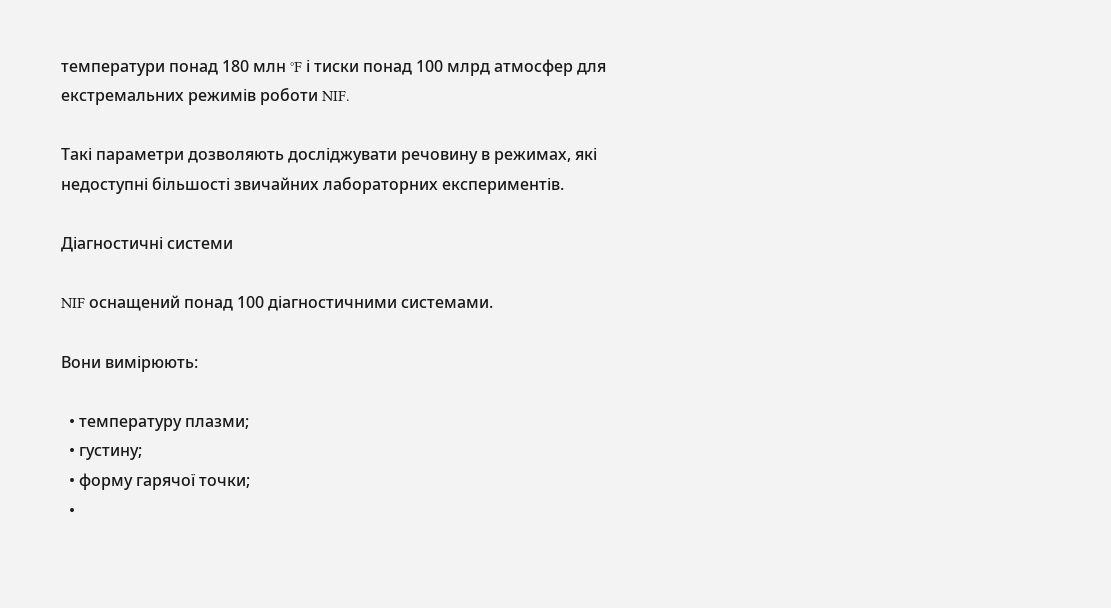температури понад 180 млн °F і тиски понад 100 млрд атмосфер для екстремальних режимів роботи NIF.

Такі параметри дозволяють досліджувати речовину в режимах, які недоступні більшості звичайних лабораторних експериментів.

Діагностичні системи

NIF оснащений понад 100 діагностичними системами.

Вони вимірюють:

  • температуру плазми;
  • густину;
  • форму гарячої точки;
  •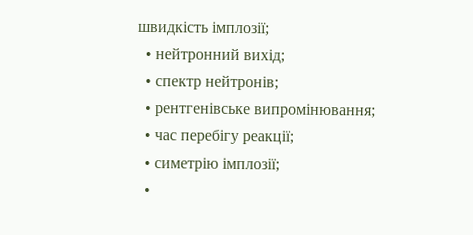швидкість імплозії;
  • нейтронний вихід;
  • спектр нейтронів;
  • рентгенівське випромінювання;
  • час перебігу реакції;
  • симетрію імплозії;
  •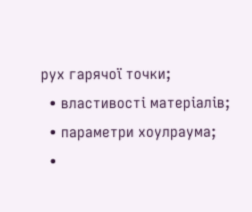рух гарячої точки;
  • властивості матеріалів;
  • параметри хоулраума;
  •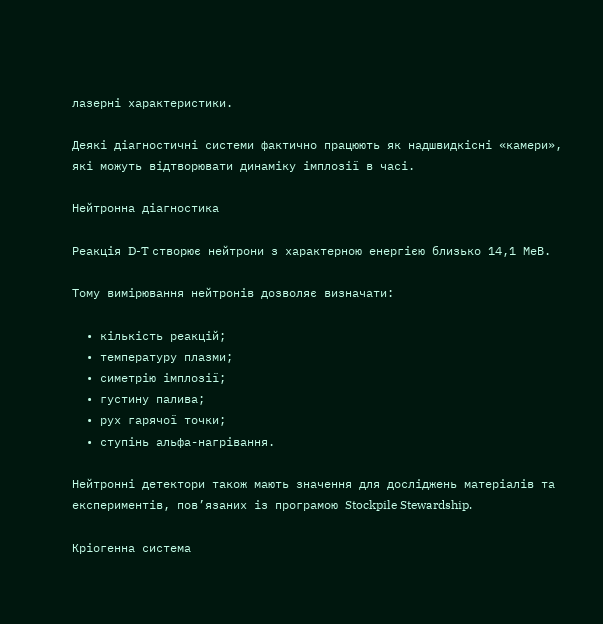лазерні характеристики.

Деякі діагностичні системи фактично працюють як надшвидкісні «камери», які можуть відтворювати динаміку імплозії в часі.

Нейтронна діагностика

Реакція D-T створює нейтрони з характерною енергією близько 14,1 МеВ.

Тому вимірювання нейтронів дозволяє визначати:

  • кількість реакцій;
  • температуру плазми;
  • симетрію імплозії;
  • густину палива;
  • рух гарячої точки;
  • ступінь альфа-нагрівання.

Нейтронні детектори також мають значення для досліджень матеріалів та експериментів, пов’язаних із програмою Stockpile Stewardship.

Кріогенна система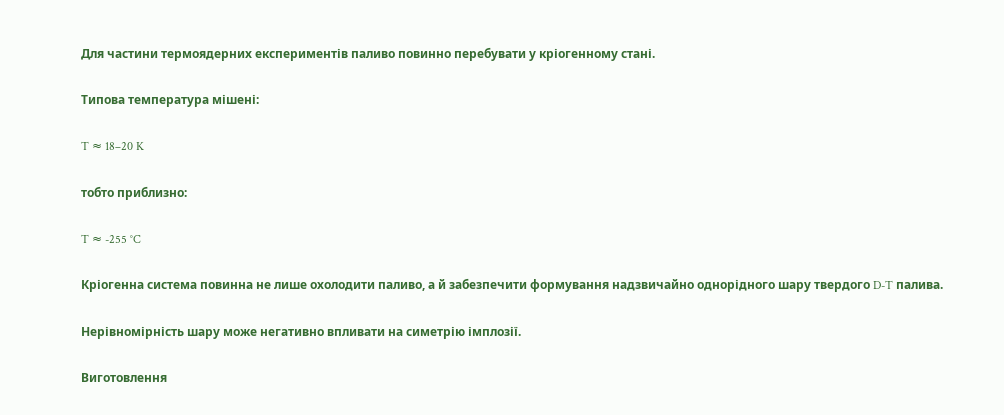Для частини термоядерних експериментів паливо повинно перебувати у кріогенному стані.

Типова температура мішені:

T ≈ 18–20 K

тобто приблизно:

T ≈ -255 °C

Кріогенна система повинна не лише охолодити паливо, а й забезпечити формування надзвичайно однорідного шару твердого D-T палива.

Нерівномірність шару може негативно впливати на симетрію імплозії.

Виготовлення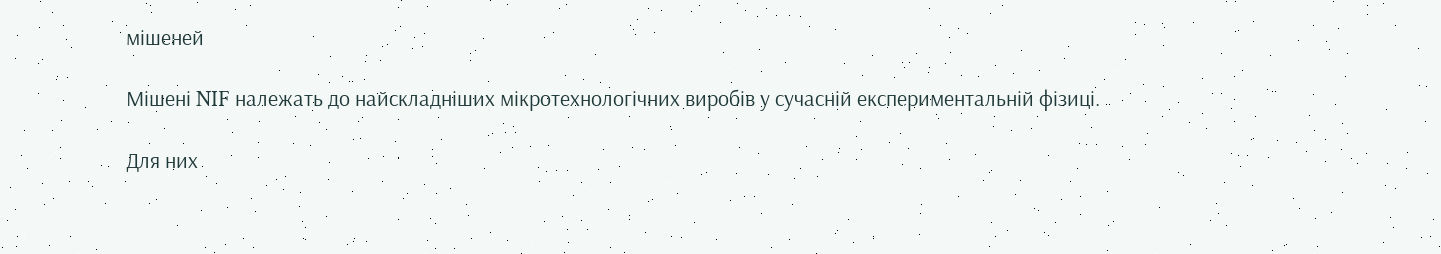мішеней

Мішені NIF належать до найскладніших мікротехнологічних виробів у сучасній експериментальній фізиці.

Для них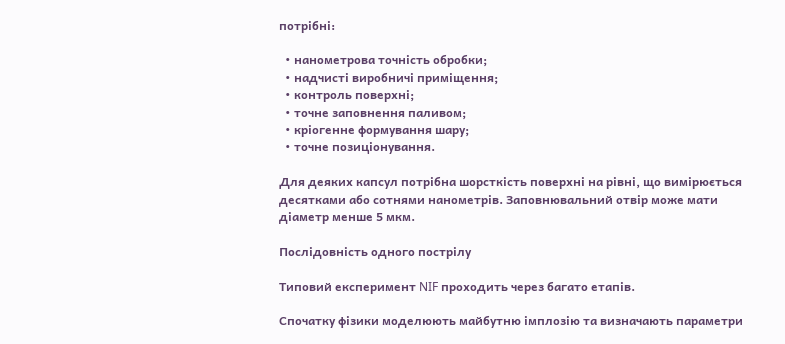потрібні:

  • нанометрова точність обробки;
  • надчисті виробничі приміщення;
  • контроль поверхні;
  • точне заповнення паливом;
  • кріогенне формування шару;
  • точне позиціонування.

Для деяких капсул потрібна шорсткість поверхні на рівні, що вимірюється десятками або сотнями нанометрів. Заповнювальний отвір може мати діаметр менше 5 мкм.

Послідовність одного пострілу

Типовий експеримент NIF проходить через багато етапів.

Спочатку фізики моделюють майбутню імплозію та визначають параметри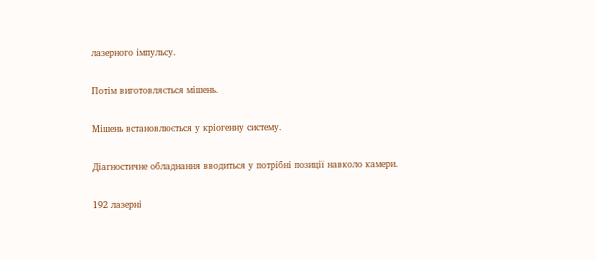лазерного імпульсу.

Потім виготовляється мішень.

Мішень встановлюється у кріогенну систему.

Діагностичне обладнання вводиться у потрібні позиції навколо камери.

192 лазерні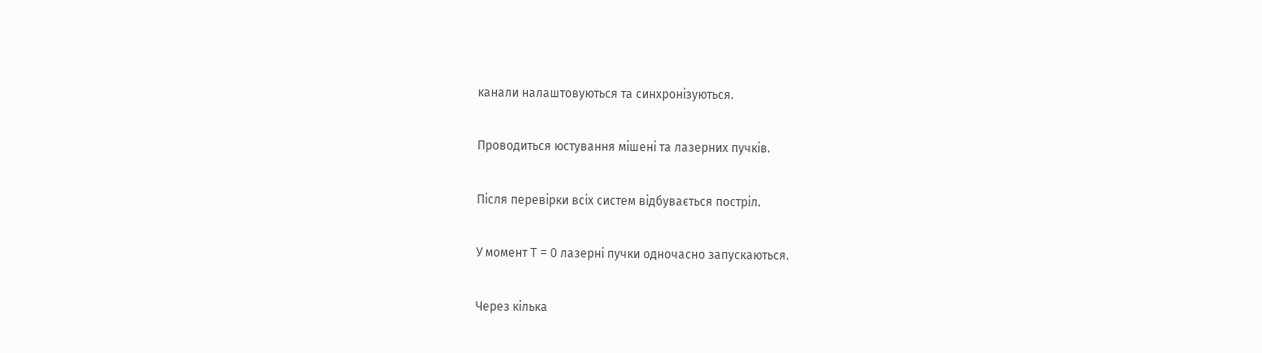канали налаштовуються та синхронізуються.

Проводиться юстування мішені та лазерних пучків.

Після перевірки всіх систем відбувається постріл.

У момент T = 0 лазерні пучки одночасно запускаються.

Через кілька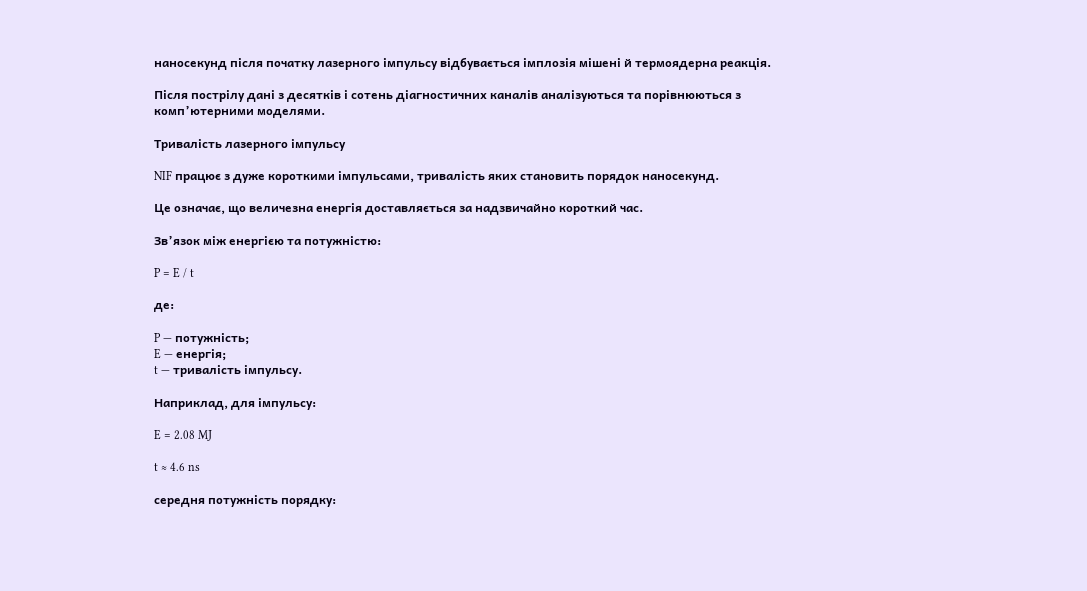наносекунд після початку лазерного імпульсу відбувається імплозія мішені й термоядерна реакція.

Після пострілу дані з десятків і сотень діагностичних каналів аналізуються та порівнюються з комп’ютерними моделями.

Тривалість лазерного імпульсу

NIF працює з дуже короткими імпульсами, тривалість яких становить порядок наносекунд.

Це означає, що величезна енергія доставляється за надзвичайно короткий час.

Зв’язок між енергією та потужністю:

P = E / t

де:

P — потужність;
E — енергія;
t — тривалість імпульсу.

Наприклад, для імпульсу:

E = 2.08 MJ

t ≈ 4.6 ns

середня потужність порядку: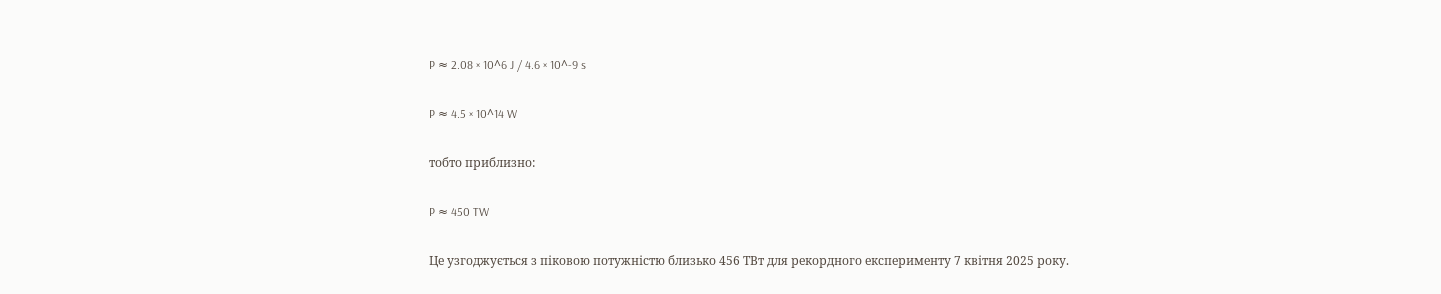P ≈ 2.08 × 10^6 J / 4.6 × 10^-9 s

P ≈ 4.5 × 10^14 W

тобто приблизно:

P ≈ 450 TW

Це узгоджується з піковою потужністю близько 456 ТВт для рекордного експерименту 7 квітня 2025 року.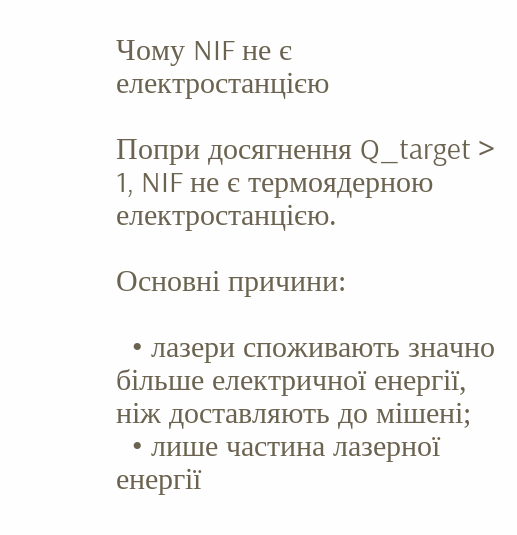Чому NIF не є електростанцією

Попри досягнення Q_target > 1, NIF не є термоядерною електростанцією.

Основні причини:

  • лазери споживають значно більше електричної енергії, ніж доставляють до мішені;
  • лише частина лазерної енергії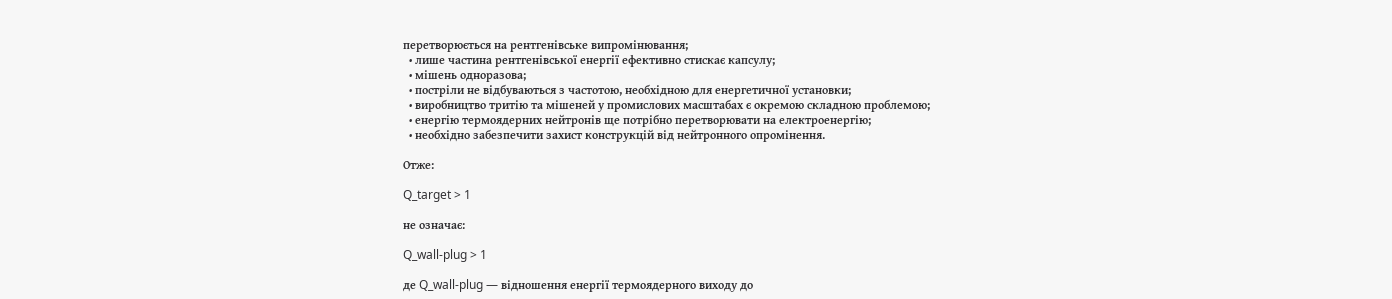перетворюється на рентгенівське випромінювання;
  • лише частина рентгенівської енергії ефективно стискає капсулу;
  • мішень одноразова;
  • постріли не відбуваються з частотою, необхідною для енергетичної установки;
  • виробництво тритію та мішеней у промислових масштабах є окремою складною проблемою;
  • енергію термоядерних нейтронів ще потрібно перетворювати на електроенергію;
  • необхідно забезпечити захист конструкцій від нейтронного опромінення.

Отже:

Q_target > 1

не означає:

Q_wall-plug > 1

де Q_wall-plug — відношення енергії термоядерного виходу до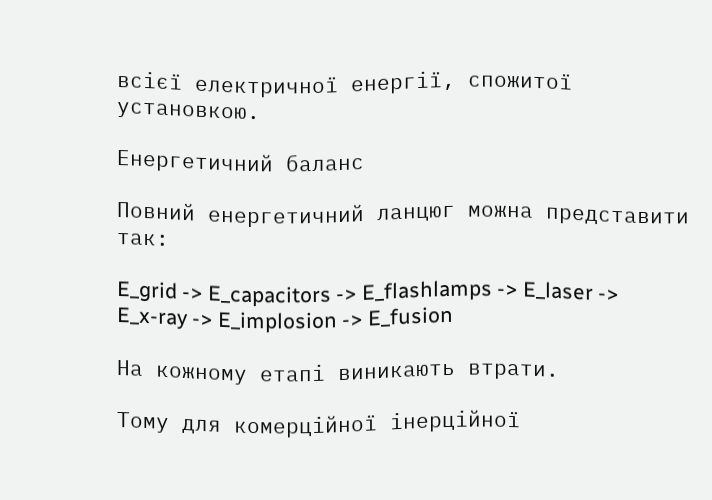всієї електричної енергії, спожитої установкою.

Енергетичний баланс

Повний енергетичний ланцюг можна представити так:

E_grid -> E_capacitors -> E_flashlamps -> E_laser -> E_x-ray -> E_implosion -> E_fusion

На кожному етапі виникають втрати.

Тому для комерційної інерційної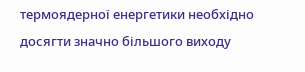термоядерної енергетики необхідно досягти значно більшого виходу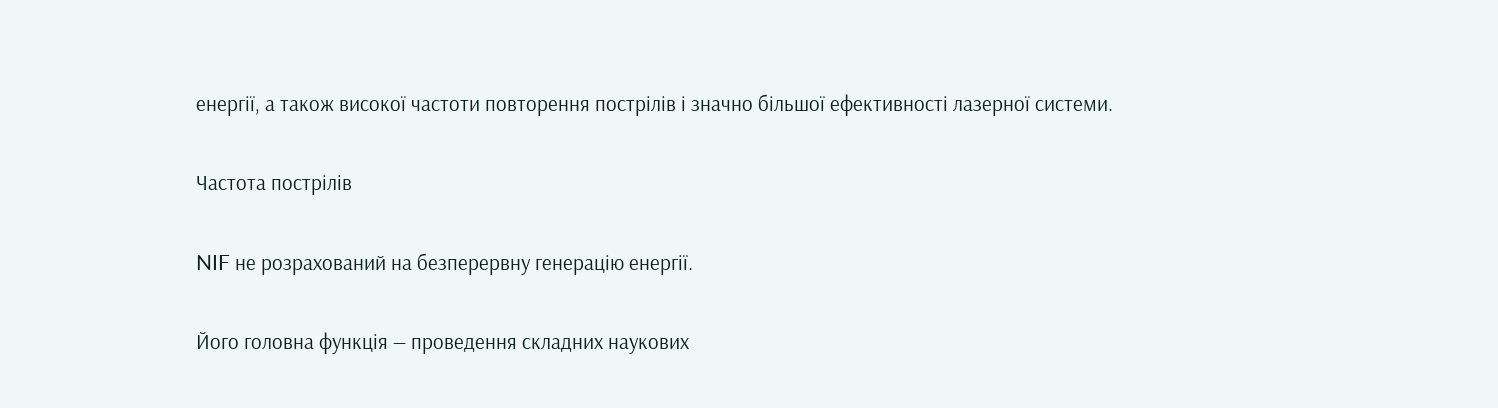енергії, а також високої частоти повторення пострілів і значно більшої ефективності лазерної системи.

Частота пострілів

NIF не розрахований на безперервну генерацію енергії.

Його головна функція — проведення складних наукових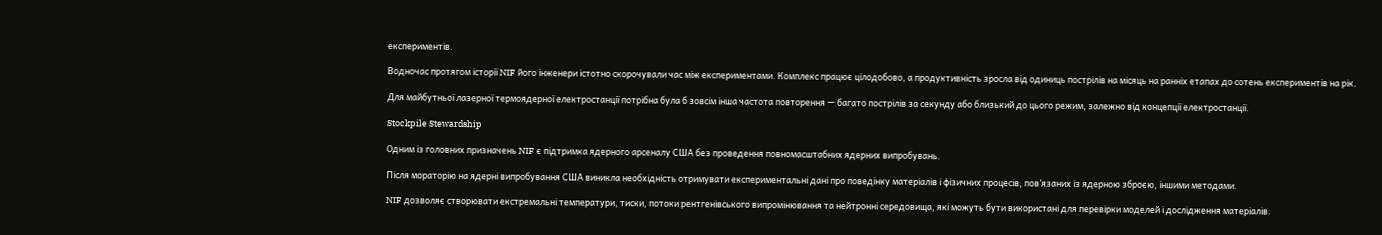експериментів.

Водночас протягом історії NIF його інженери істотно скорочували час між експериментами. Комплекс працює цілодобово, а продуктивність зросла від одиниць пострілів на місяць на ранніх етапах до сотень експериментів на рік.

Для майбутньої лазерної термоядерної електростанції потрібна була б зовсім інша частота повторення — багато пострілів за секунду або близький до цього режим, залежно від концепції електростанції.

Stockpile Stewardship

Одним із головних призначень NIF є підтримка ядерного арсеналу США без проведення повномасштабних ядерних випробувань.

Після мораторію на ядерні випробування США виникла необхідність отримувати експериментальні дані про поведінку матеріалів і фізичних процесів, пов’язаних із ядерною зброєю, іншими методами.

NIF дозволяє створювати екстремальні температури, тиски, потоки рентгенівського випромінювання та нейтронні середовища, які можуть бути використані для перевірки моделей і дослідження матеріалів.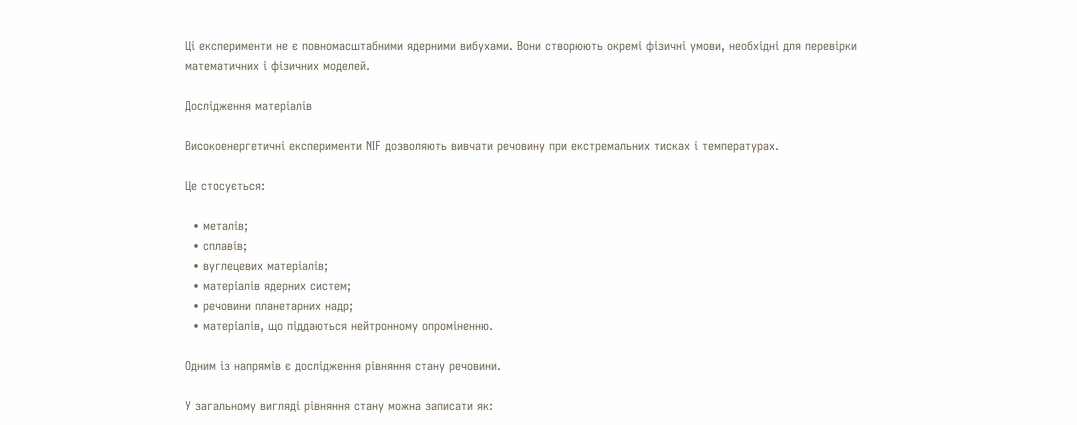Ці експерименти не є повномасштабними ядерними вибухами. Вони створюють окремі фізичні умови, необхідні для перевірки математичних і фізичних моделей.

Дослідження матеріалів

Високоенергетичні експерименти NIF дозволяють вивчати речовину при екстремальних тисках і температурах.

Це стосується:

  • металів;
  • сплавів;
  • вуглецевих матеріалів;
  • матеріалів ядерних систем;
  • речовини планетарних надр;
  • матеріалів, що піддаються нейтронному опроміненню.

Одним із напрямів є дослідження рівняння стану речовини.

У загальному вигляді рівняння стану можна записати як: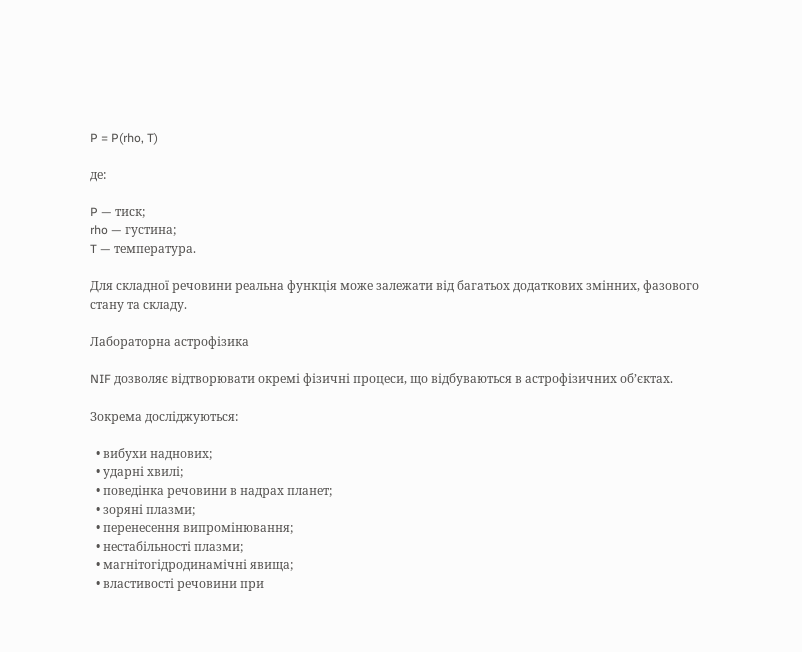P = P(rho, T)

де:

P — тиск;
rho — густина;
T — температура.

Для складної речовини реальна функція може залежати від багатьох додаткових змінних, фазового стану та складу.

Лабораторна астрофізика

NIF дозволяє відтворювати окремі фізичні процеси, що відбуваються в астрофізичних об’єктах.

Зокрема досліджуються:

  • вибухи наднових;
  • ударні хвилі;
  • поведінка речовини в надрах планет;
  • зоряні плазми;
  • перенесення випромінювання;
  • нестабільності плазми;
  • магнітогідродинамічні явища;
  • властивості речовини при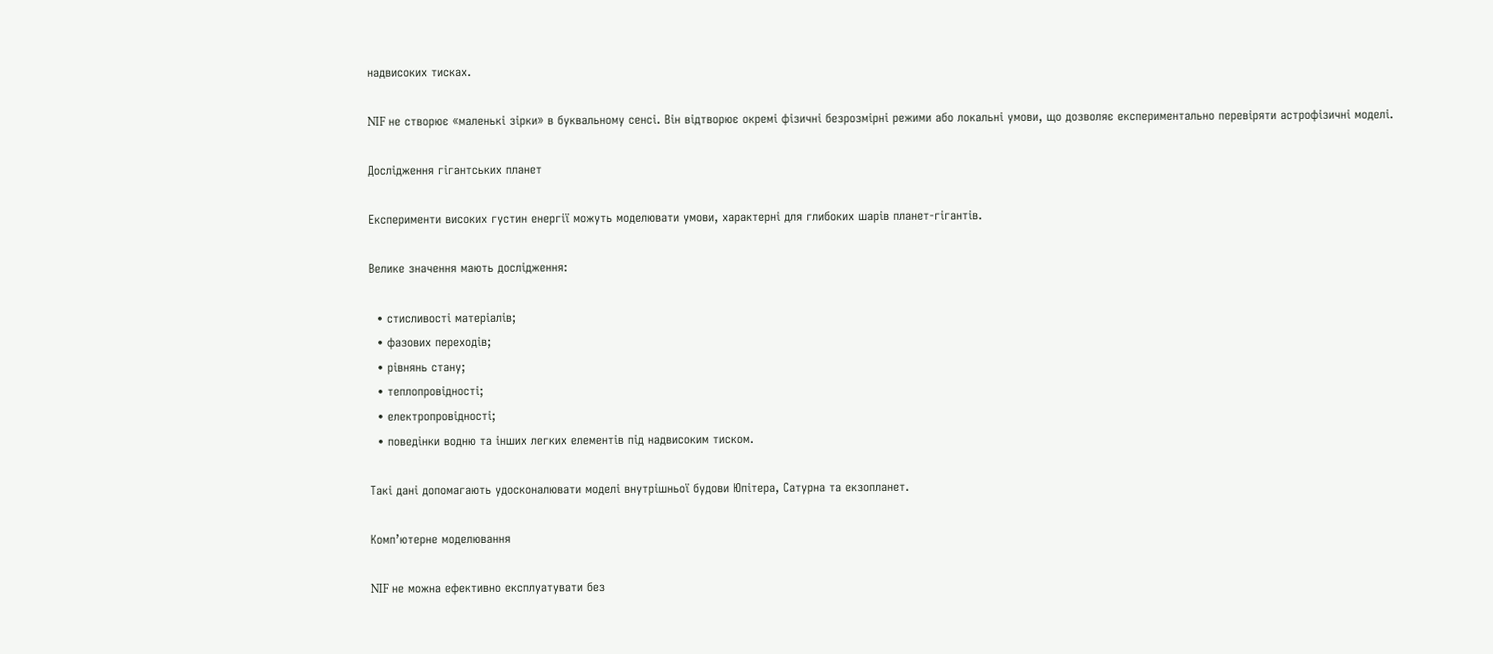надвисоких тисках.

NIF не створює «маленькі зірки» в буквальному сенсі. Він відтворює окремі фізичні безрозмірні режими або локальні умови, що дозволяє експериментально перевіряти астрофізичні моделі.

Дослідження гігантських планет

Експерименти високих густин енергії можуть моделювати умови, характерні для глибоких шарів планет-гігантів.

Велике значення мають дослідження:

  • стисливості матеріалів;
  • фазових переходів;
  • рівнянь стану;
  • теплопровідності;
  • електропровідності;
  • поведінки водню та інших легких елементів під надвисоким тиском.

Такі дані допомагають удосконалювати моделі внутрішньої будови Юпітера, Сатурна та екзопланет.

Комп’ютерне моделювання

NIF не можна ефективно експлуатувати без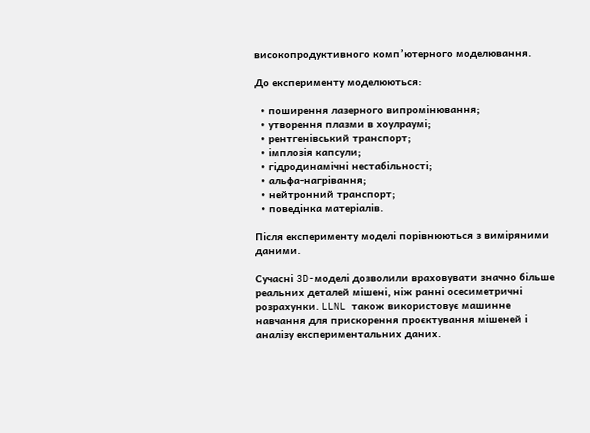високопродуктивного комп’ютерного моделювання.

До експерименту моделюються:

  • поширення лазерного випромінювання;
  • утворення плазми в хоулраумі;
  • рентгенівський транспорт;
  • імплозія капсули;
  • гідродинамічні нестабільності;
  • альфа-нагрівання;
  • нейтронний транспорт;
  • поведінка матеріалів.

Після експерименту моделі порівнюються з виміряними даними.

Сучасні 3D-моделі дозволили враховувати значно більше реальних деталей мішені, ніж ранні осесиметричні розрахунки. LLNL також використовує машинне навчання для прискорення проєктування мішеней і аналізу експериментальних даних.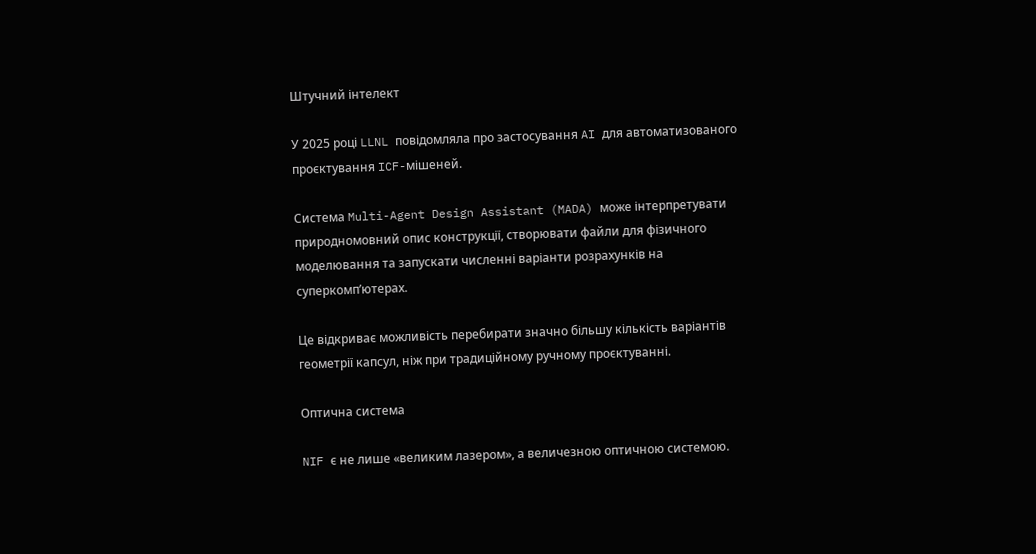Штучний інтелект

У 2025 році LLNL повідомляла про застосування AI для автоматизованого проєктування ICF-мішеней.

Система Multi-Agent Design Assistant (MADA) може інтерпретувати природномовний опис конструкції, створювати файли для фізичного моделювання та запускати численні варіанти розрахунків на суперкомп’ютерах.

Це відкриває можливість перебирати значно більшу кількість варіантів геометрії капсул, ніж при традиційному ручному проєктуванні.

Оптична система

NIF є не лише «великим лазером», а величезною оптичною системою.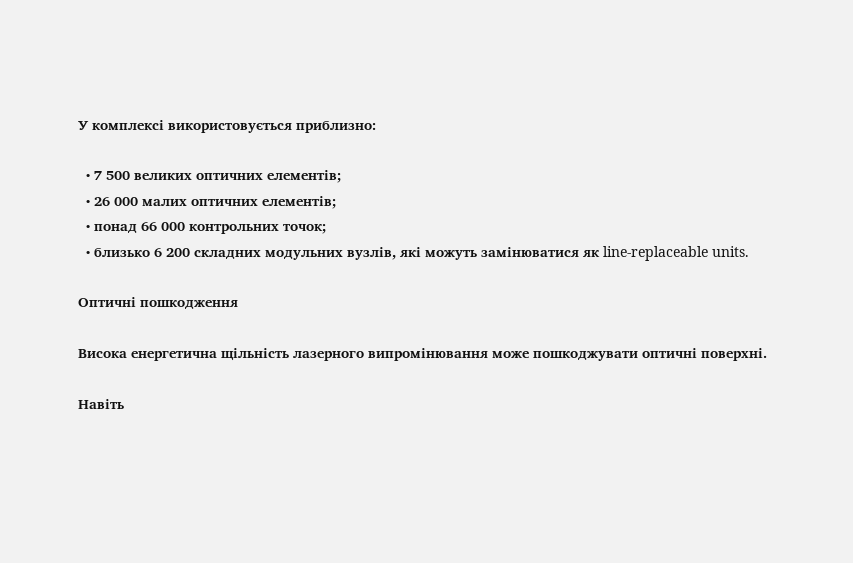У комплексі використовується приблизно:

  • 7 500 великих оптичних елементів;
  • 26 000 малих оптичних елементів;
  • понад 66 000 контрольних точок;
  • близько 6 200 складних модульних вузлів, які можуть замінюватися як line-replaceable units.

Оптичні пошкодження

Висока енергетична щільність лазерного випромінювання може пошкоджувати оптичні поверхні.

Навіть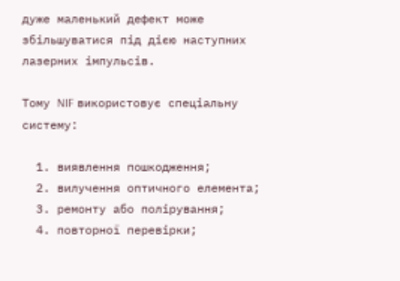дуже маленький дефект може збільшуватися під дією наступних лазерних імпульсів.

Тому NIF використовує спеціальну систему:

  1. виявлення пошкодження;
  2. вилучення оптичного елемента;
  3. ремонту або полірування;
  4. повторної перевірки;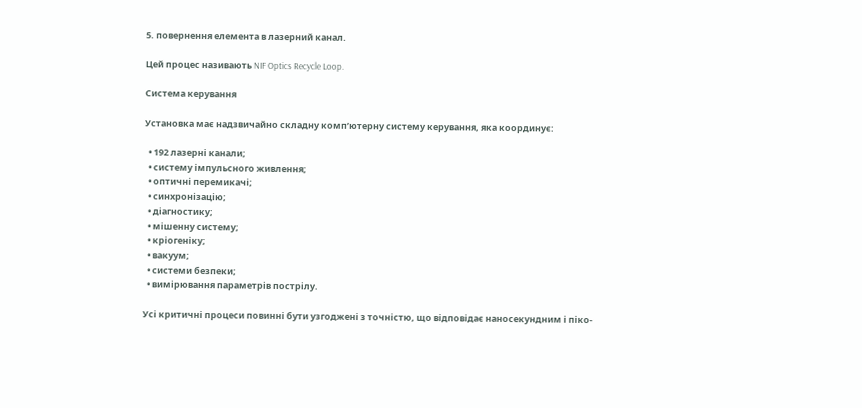5. повернення елемента в лазерний канал.

Цей процес називають NIF Optics Recycle Loop.

Система керування

Установка має надзвичайно складну комп’ютерну систему керування, яка координує:

  • 192 лазерні канали;
  • систему імпульсного живлення;
  • оптичні перемикачі;
  • синхронізацію;
  • діагностику;
  • мішенну систему;
  • кріогеніку;
  • вакуум;
  • системи безпеки;
  • вимірювання параметрів пострілу.

Усі критичні процеси повинні бути узгоджені з точністю, що відповідає наносекундним і піко-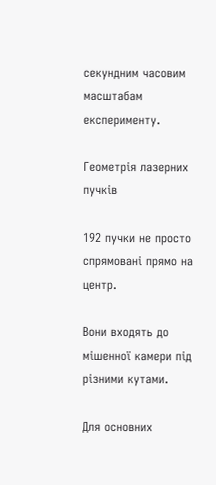секундним часовим масштабам експерименту.

Геометрія лазерних пучків

192 пучки не просто спрямовані прямо на центр.

Вони входять до мішенної камери під різними кутами.

Для основних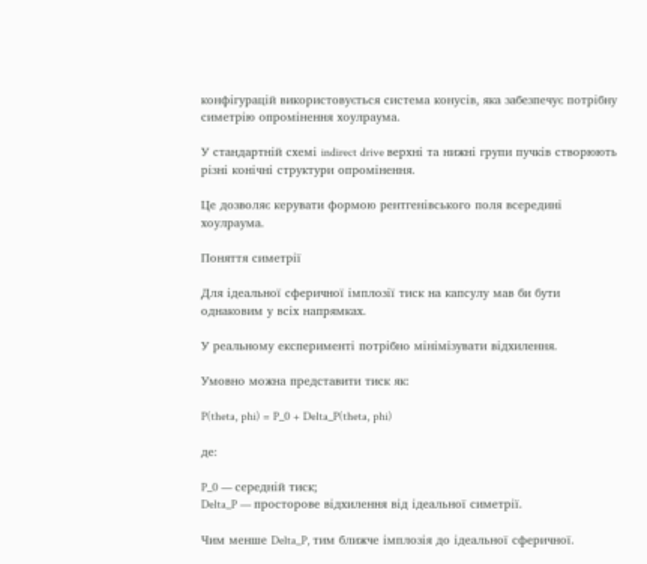конфігурацій використовується система конусів, яка забезпечує потрібну симетрію опромінення хоулраума.

У стандартній схемі indirect drive верхні та нижні групи пучків створюють різні конічні структури опромінення.

Це дозволяє керувати формою рентгенівського поля всередині хоулраума.

Поняття симетрії

Для ідеальної сферичної імплозії тиск на капсулу мав би бути однаковим у всіх напрямках.

У реальному експерименті потрібно мінімізувати відхилення.

Умовно можна представити тиск як:

P(theta, phi) = P_0 + Delta_P(theta, phi)

де:

P_0 — середній тиск;
Delta_P — просторове відхилення від ідеальної симетрії.

Чим менше Delta_P, тим ближче імплозія до ідеальної сферичної.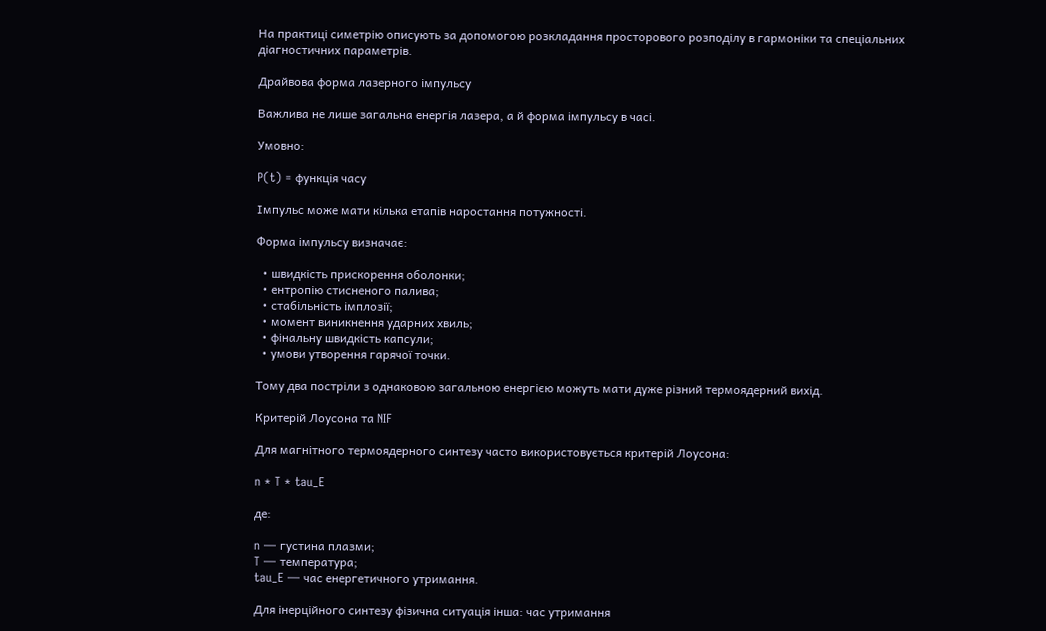На практиці симетрію описують за допомогою розкладання просторового розподілу в гармоніки та спеціальних діагностичних параметрів.

Драйвова форма лазерного імпульсу

Важлива не лише загальна енергія лазера, а й форма імпульсу в часі.

Умовно:

P(t) = функція часу

Імпульс може мати кілька етапів наростання потужності.

Форма імпульсу визначає:

  • швидкість прискорення оболонки;
  • ентропію стисненого палива;
  • стабільність імплозії;
  • момент виникнення ударних хвиль;
  • фінальну швидкість капсули;
  • умови утворення гарячої точки.

Тому два постріли з однаковою загальною енергією можуть мати дуже різний термоядерний вихід.

Критерій Лоусона та NIF

Для магнітного термоядерного синтезу часто використовується критерій Лоусона:

n * T * tau_E

де:

n — густина плазми;
T — температура;
tau_E — час енергетичного утримання.

Для інерційного синтезу фізична ситуація інша: час утримання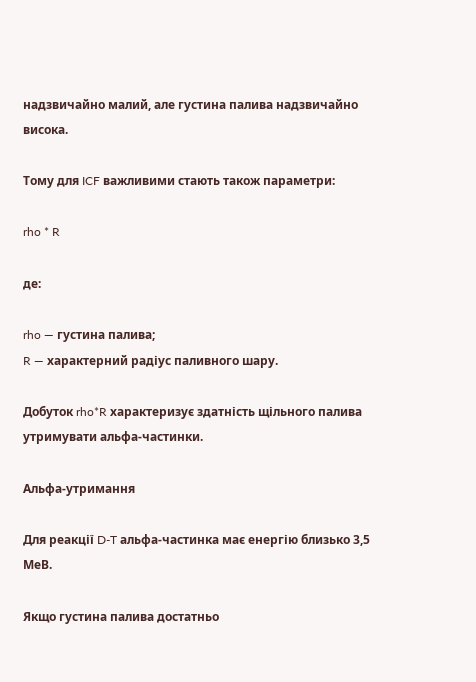надзвичайно малий, але густина палива надзвичайно висока.

Тому для ICF важливими стають також параметри:

rho * R

де:

rho — густина палива;
R — характерний радіус паливного шару.

Добуток rho*R характеризує здатність щільного палива утримувати альфа-частинки.

Альфа-утримання

Для реакції D-T альфа-частинка має енергію близько 3,5 МеВ.

Якщо густина палива достатньо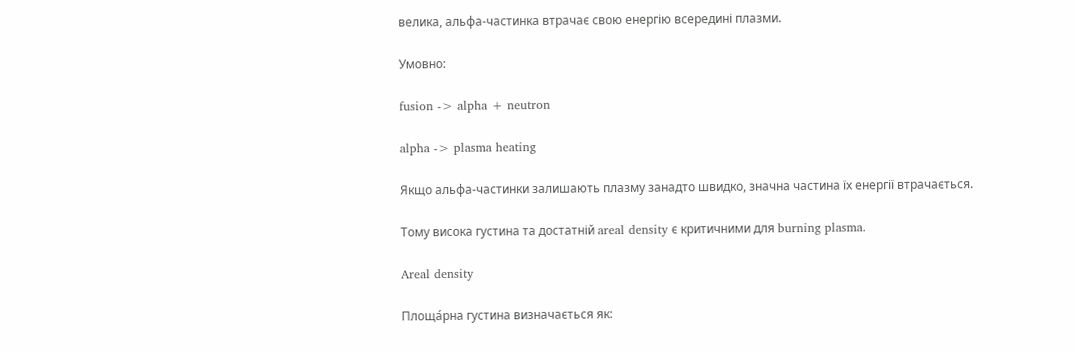велика, альфа-частинка втрачає свою енергію всередині плазми.

Умовно:

fusion -> alpha + neutron

alpha -> plasma heating

Якщо альфа-частинки залишають плазму занадто швидко, значна частина їх енергії втрачається.

Тому висока густина та достатній areal density є критичними для burning plasma.

Areal density

Площа́рна густина визначається як: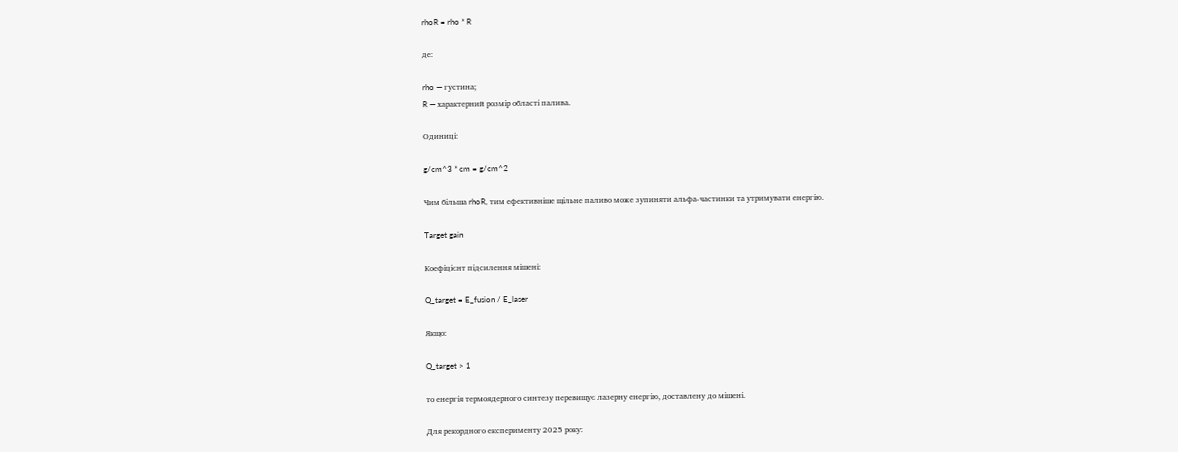rhoR = rho * R

де:

rho — густина;
R — характерний розмір області палива.

Одиниці:

g/cm^3 * cm = g/cm^2

Чим більша rhoR, тим ефективніше щільне паливо може зупиняти альфа-частинки та утримувати енергію.

Target gain

Коефіцієнт підсилення мішені:

Q_target = E_fusion / E_laser

Якщо:

Q_target > 1

то енергія термоядерного синтезу перевищує лазерну енергію, доставлену до мішені.

Для рекордного експерименту 2025 року: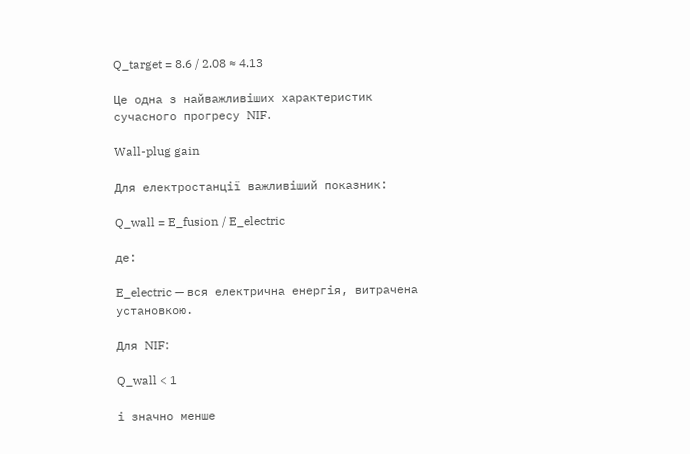Q_target = 8.6 / 2.08 ≈ 4.13

Це одна з найважливіших характеристик сучасного прогресу NIF.

Wall-plug gain

Для електростанції важливіший показник:

Q_wall = E_fusion / E_electric

де:

E_electric — вся електрична енергія, витрачена установкою.

Для NIF:

Q_wall < 1

і значно менше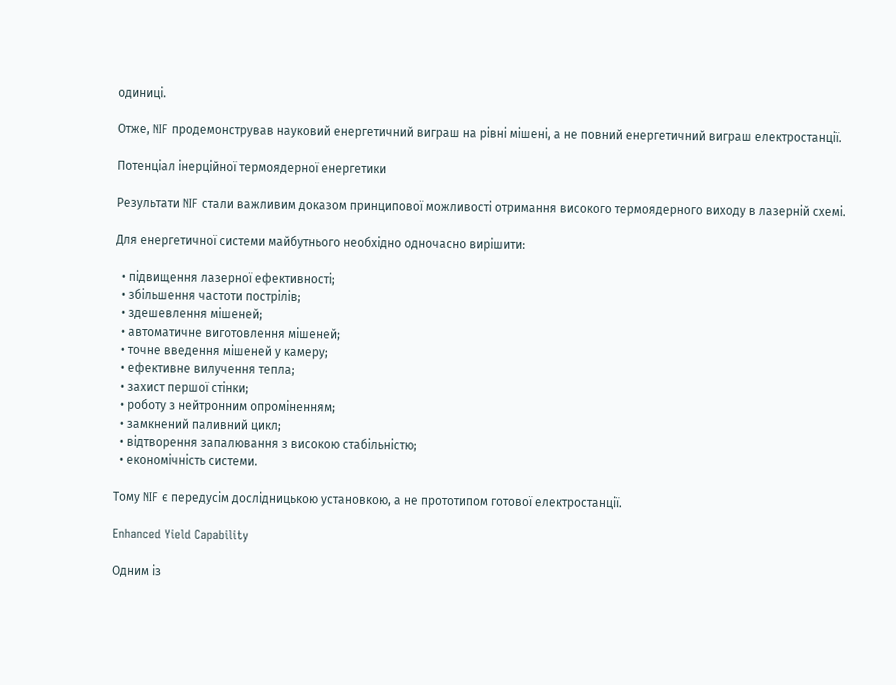одиниці.

Отже, NIF продемонстрував науковий енергетичний виграш на рівні мішені, а не повний енергетичний виграш електростанції.

Потенціал інерційної термоядерної енергетики

Результати NIF стали важливим доказом принципової можливості отримання високого термоядерного виходу в лазерній схемі.

Для енергетичної системи майбутнього необхідно одночасно вирішити:

  • підвищення лазерної ефективності;
  • збільшення частоти пострілів;
  • здешевлення мішеней;
  • автоматичне виготовлення мішеней;
  • точне введення мішеней у камеру;
  • ефективне вилучення тепла;
  • захист першої стінки;
  • роботу з нейтронним опроміненням;
  • замкнений паливний цикл;
  • відтворення запалювання з високою стабільністю;
  • економічність системи.

Тому NIF є передусім дослідницькою установкою, а не прототипом готової електростанції.

Enhanced Yield Capability

Одним із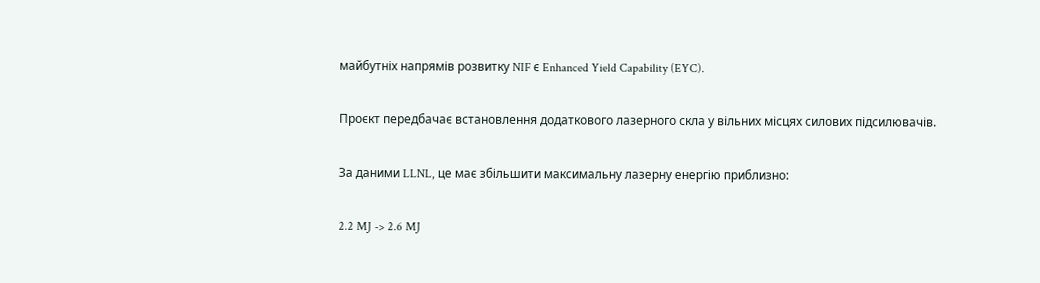майбутніх напрямів розвитку NIF є Enhanced Yield Capability (EYC).

Проєкт передбачає встановлення додаткового лазерного скла у вільних місцях силових підсилювачів.

За даними LLNL, це має збільшити максимальну лазерну енергію приблизно:

2.2 MJ -> 2.6 MJ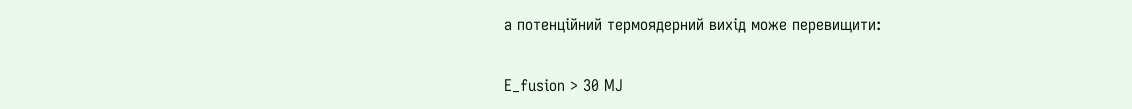а потенційний термоядерний вихід може перевищити:

E_fusion > 30 MJ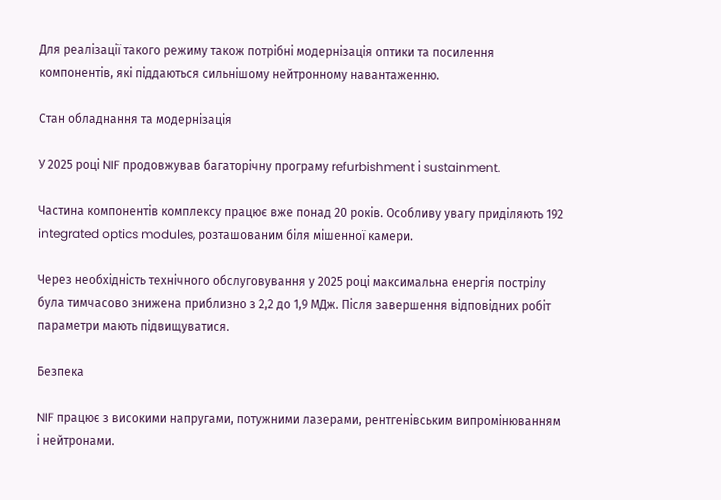Для реалізації такого режиму також потрібні модернізація оптики та посилення компонентів, які піддаються сильнішому нейтронному навантаженню.

Стан обладнання та модернізація

У 2025 році NIF продовжував багаторічну програму refurbishment і sustainment.

Частина компонентів комплексу працює вже понад 20 років. Особливу увагу приділяють 192 integrated optics modules, розташованим біля мішенної камери.

Через необхідність технічного обслуговування у 2025 році максимальна енергія пострілу була тимчасово знижена приблизно з 2,2 до 1,9 МДж. Після завершення відповідних робіт параметри мають підвищуватися.

Безпека

NIF працює з високими напругами, потужними лазерами, рентгенівським випромінюванням і нейтронами.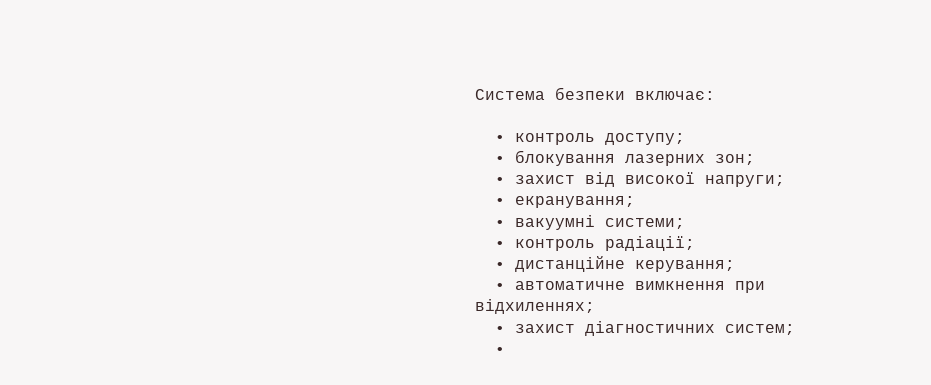Система безпеки включає:

  • контроль доступу;
  • блокування лазерних зон;
  • захист від високої напруги;
  • екранування;
  • вакуумні системи;
  • контроль радіації;
  • дистанційне керування;
  • автоматичне вимкнення при відхиленнях;
  • захист діагностичних систем;
  •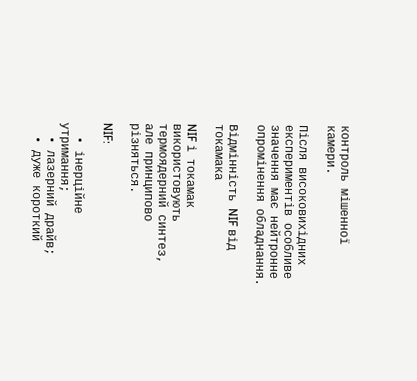контроль мішенної камери.

Після високовихідних експериментів особливе значення має нейтронне опромінення обладнання.

Відмінність NIF від токамака

NIF і токамак використовують термоядерний синтез, але принципово різняться.

NIF:

  • інерційне утримання;
  • лазерний драйв;
  • дуже короткий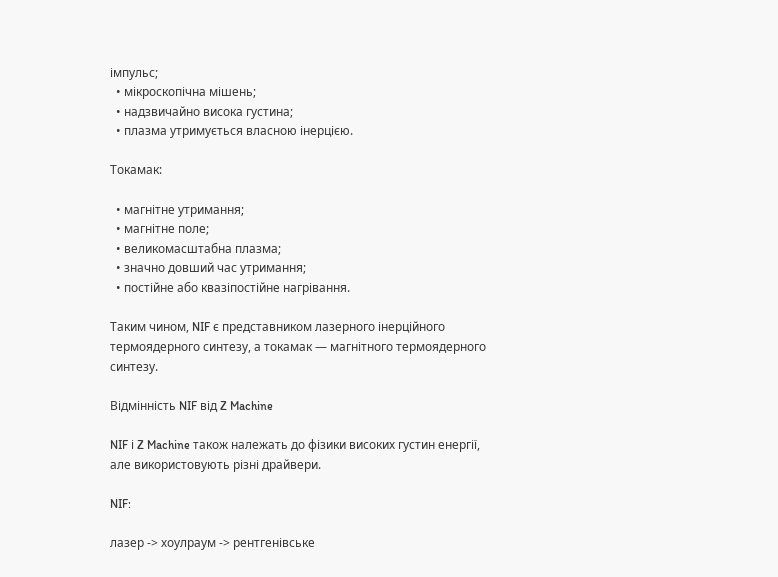імпульс;
  • мікроскопічна мішень;
  • надзвичайно висока густина;
  • плазма утримується власною інерцією.

Токамак:

  • магнітне утримання;
  • магнітне поле;
  • великомасштабна плазма;
  • значно довший час утримання;
  • постійне або квазіпостійне нагрівання.

Таким чином, NIF є представником лазерного інерційного термоядерного синтезу, а токамак — магнітного термоядерного синтезу.

Відмінність NIF від Z Machine

NIF і Z Machine також належать до фізики високих густин енергії, але використовують різні драйвери.

NIF:

лазер -> хоулраум -> рентгенівське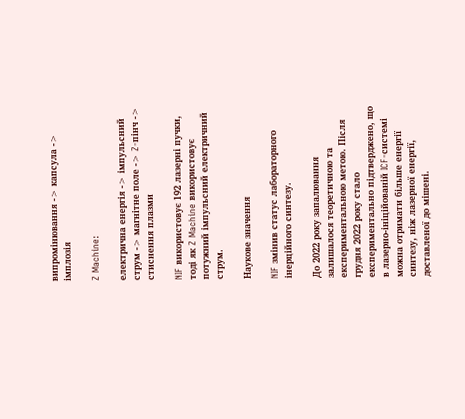випромінювання -> капсула -> імплозія

Z Machine:

електрична енергія -> імпульсний струм -> магнітне поле -> Z-пінч -> стиснення плазми

NIF використовує 192 лазерні пучки, тоді як Z Machine використовує потужний імпульсний електричний струм.

Наукове значення

NIF змінив статус лабораторного інерційного синтезу.

До 2022 року запалювання залишалося теоретичною та експериментальною метою. Після грудня 2022 року стало експериментально підтверджено, що в лазерно-ініційованій ICF-системі можна отримати більше енергії синтезу, ніж лазерної енергії, доставленої до мішені.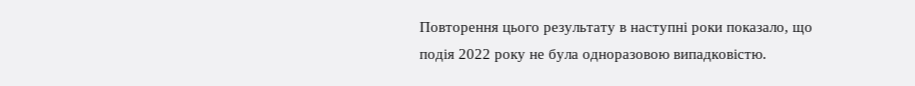Повторення цього результату в наступні роки показало, що подія 2022 року не була одноразовою випадковістю.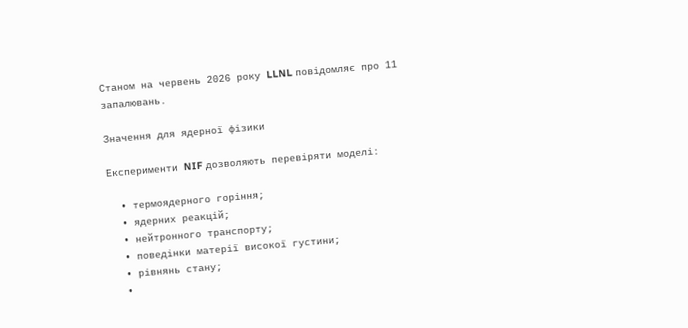Станом на червень 2026 року LLNL повідомляє про 11 запалювань.

Значення для ядерної фізики

Експерименти NIF дозволяють перевіряти моделі:

  • термоядерного горіння;
  • ядерних реакцій;
  • нейтронного транспорту;
  • поведінки матерії високої густини;
  • рівнянь стану;
  •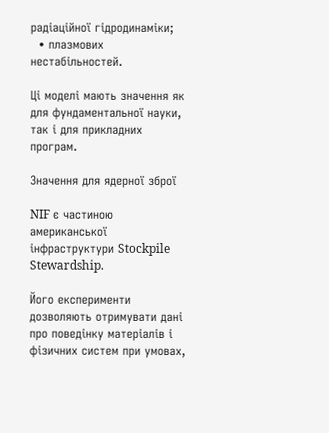радіаційної гідродинаміки;
  • плазмових нестабільностей.

Ці моделі мають значення як для фундаментальної науки, так і для прикладних програм.

Значення для ядерної зброї

NIF є частиною американської інфраструктури Stockpile Stewardship.

Його експерименти дозволяють отримувати дані про поведінку матеріалів і фізичних систем при умовах,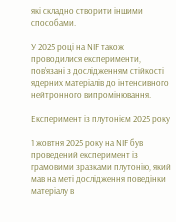які складно створити іншими способами.

У 2025 році на NIF також проводилися експерименти, пов’язані з дослідженням стійкості ядерних матеріалів до інтенсивного нейтронного випромінювання.

Експеримент із плутонієм 2025 року

1 жовтня 2025 року на NIF був проведений експеримент із грамовими зразками плутонію, який мав на меті дослідження поведінки матеріалу в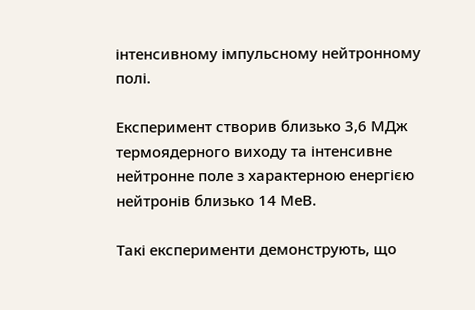інтенсивному імпульсному нейтронному полі.

Експеримент створив близько 3,6 МДж термоядерного виходу та інтенсивне нейтронне поле з характерною енергією нейтронів близько 14 МеВ.

Такі експерименти демонструють, що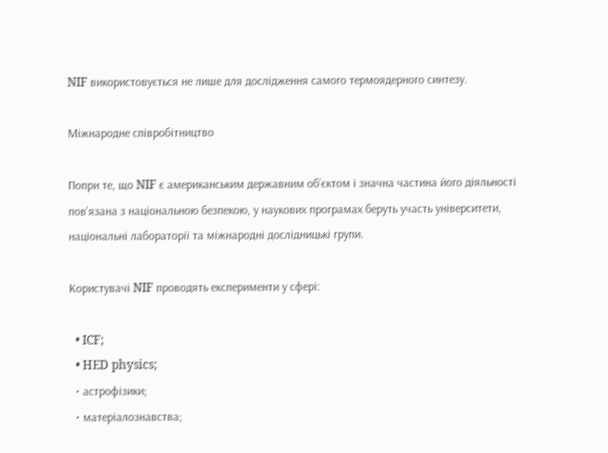NIF використовується не лише для дослідження самого термоядерного синтезу.

Міжнародне співробітництво

Попри те, що NIF є американським державним об’єктом і значна частина його діяльності пов’язана з національною безпекою, у наукових програмах беруть участь університети, національні лабораторії та міжнародні дослідницькі групи.

Користувачі NIF проводять експерименти у сфері:

  • ICF;
  • HED physics;
  • астрофізики;
  • матеріалознавства;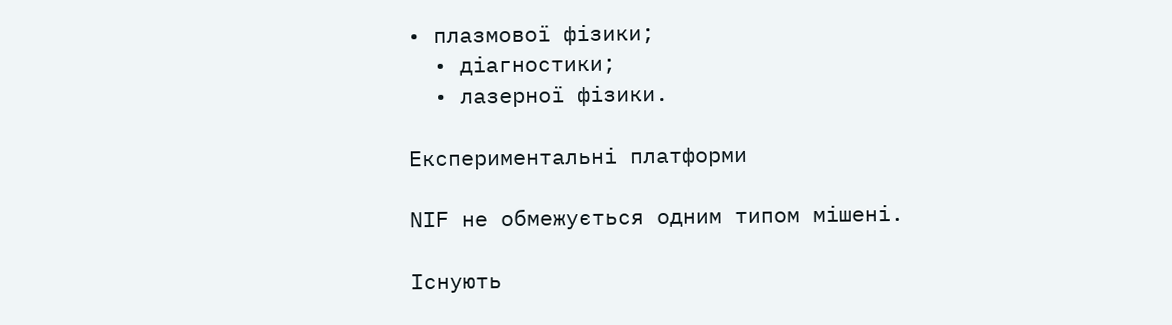• плазмової фізики;
  • діагностики;
  • лазерної фізики.

Експериментальні платформи

NIF не обмежується одним типом мішені.

Існують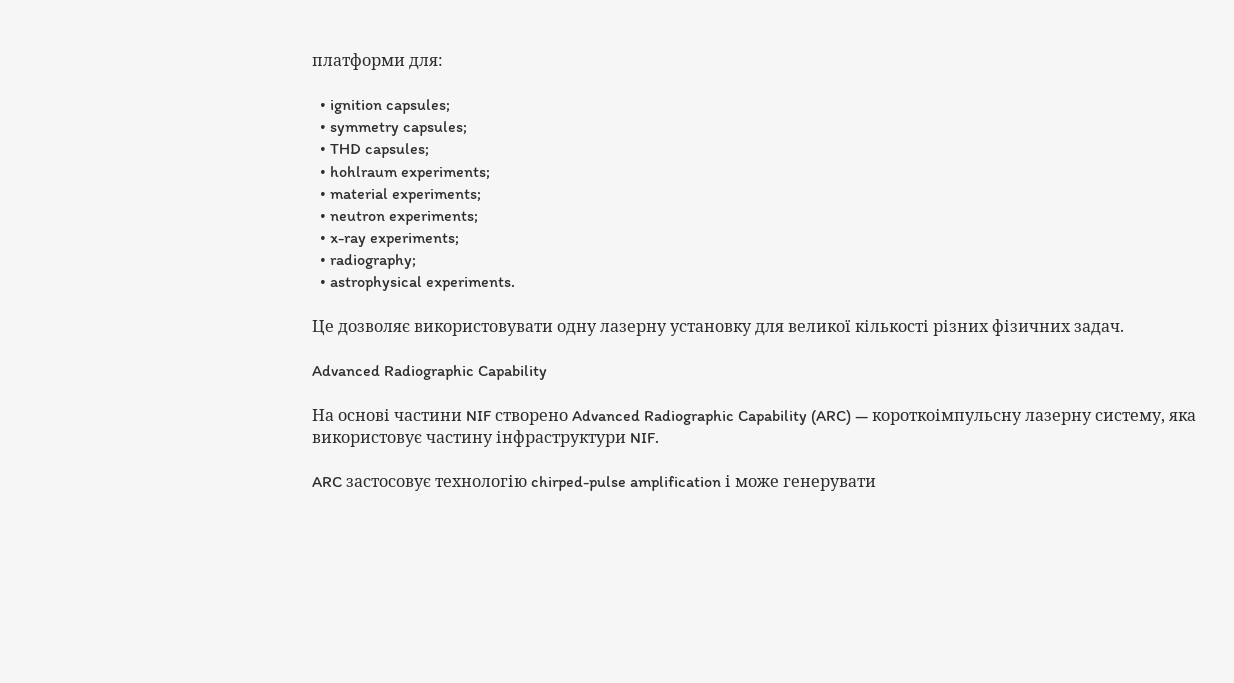платформи для:

  • ignition capsules;
  • symmetry capsules;
  • THD capsules;
  • hohlraum experiments;
  • material experiments;
  • neutron experiments;
  • x-ray experiments;
  • radiography;
  • astrophysical experiments.

Це дозволяє використовувати одну лазерну установку для великої кількості різних фізичних задач.

Advanced Radiographic Capability

На основі частини NIF створено Advanced Radiographic Capability (ARC) — короткоімпульсну лазерну систему, яка використовує частину інфраструктури NIF.

ARC застосовує технологію chirped-pulse amplification і може генерувати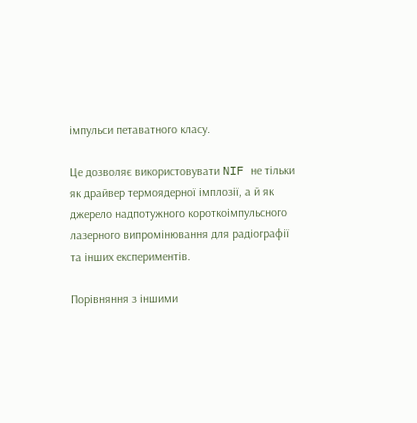імпульси петаватного класу.

Це дозволяє використовувати NIF не тільки як драйвер термоядерної імплозії, а й як джерело надпотужного короткоімпульсного лазерного випромінювання для радіографії та інших експериментів.

Порівняння з іншими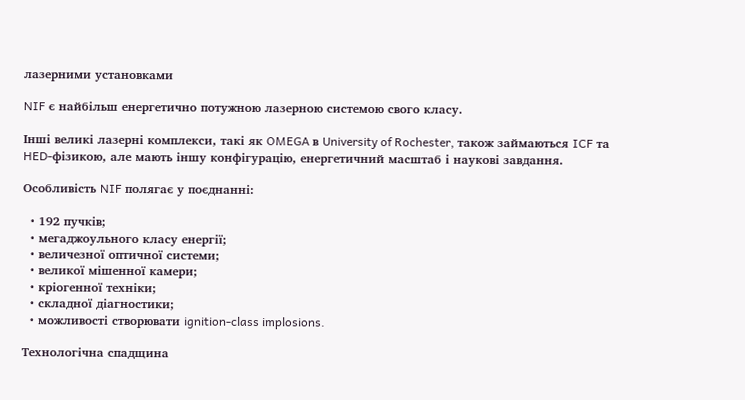лазерними установками

NIF є найбільш енергетично потужною лазерною системою свого класу.

Інші великі лазерні комплекси, такі як OMEGA в University of Rochester, також займаються ICF та HED-фізикою, але мають іншу конфігурацію, енергетичний масштаб і наукові завдання.

Особливість NIF полягає у поєднанні:

  • 192 пучків;
  • мегаджоульного класу енергії;
  • величезної оптичної системи;
  • великої мішенної камери;
  • кріогенної техніки;
  • складної діагностики;
  • можливості створювати ignition-class implosions.

Технологічна спадщина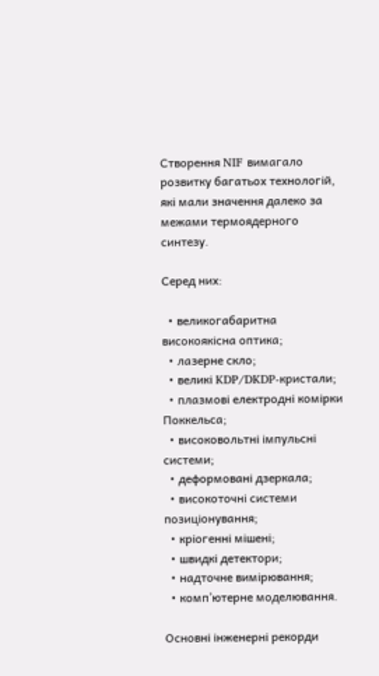Створення NIF вимагало розвитку багатьох технологій, які мали значення далеко за межами термоядерного синтезу.

Серед них:

  • великогабаритна високоякісна оптика;
  • лазерне скло;
  • великі KDP/DKDP-кристали;
  • плазмові електродні комірки Поккельса;
  • високовольтні імпульсні системи;
  • деформовані дзеркала;
  • високоточні системи позиціонування;
  • кріогенні мішені;
  • швидкі детектори;
  • надточне вимірювання;
  • комп’ютерне моделювання.

Основні інженерні рекорди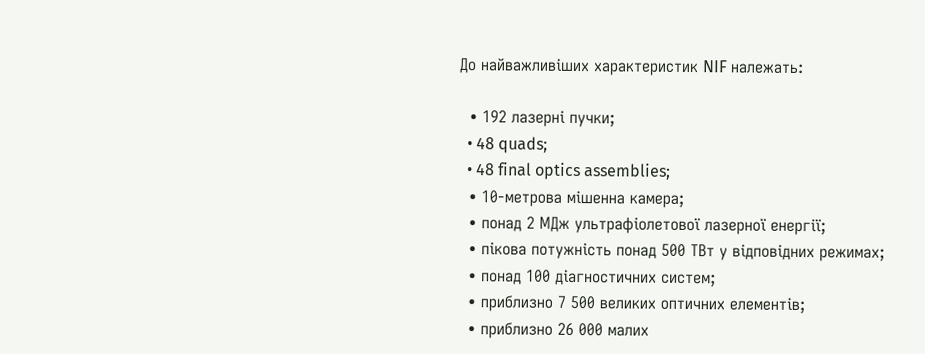До найважливіших характеристик NIF належать:

  • 192 лазерні пучки;
  • 48 quads;
  • 48 final optics assemblies;
  • 10-метрова мішенна камера;
  • понад 2 МДж ультрафіолетової лазерної енергії;
  • пікова потужність понад 500 ТВт у відповідних режимах;
  • понад 100 діагностичних систем;
  • приблизно 7 500 великих оптичних елементів;
  • приблизно 26 000 малих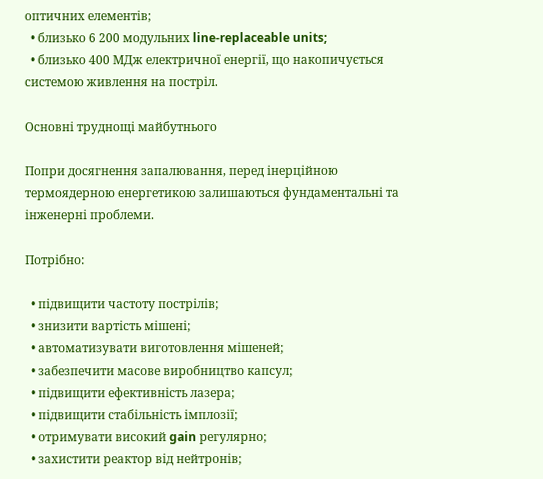оптичних елементів;
  • близько 6 200 модульних line-replaceable units;
  • близько 400 МДж електричної енергії, що накопичується системою живлення на постріл.

Основні труднощі майбутнього

Попри досягнення запалювання, перед інерційною термоядерною енергетикою залишаються фундаментальні та інженерні проблеми.

Потрібно:

  • підвищити частоту пострілів;
  • знизити вартість мішені;
  • автоматизувати виготовлення мішеней;
  • забезпечити масове виробництво капсул;
  • підвищити ефективність лазера;
  • підвищити стабільність імплозії;
  • отримувати високий gain регулярно;
  • захистити реактор від нейтронів;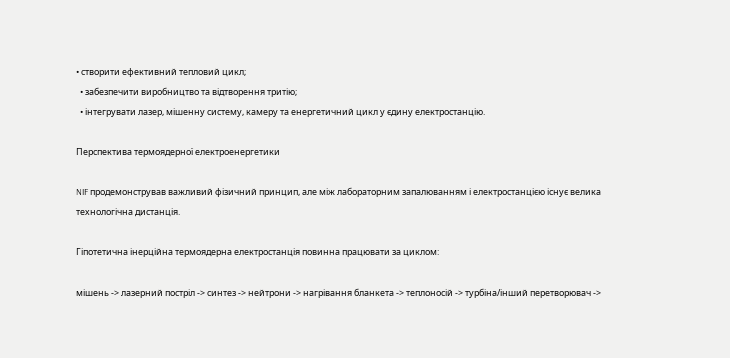• створити ефективний тепловий цикл;
  • забезпечити виробництво та відтворення тритію;
  • інтегрувати лазер, мішенну систему, камеру та енергетичний цикл у єдину електростанцію.

Перспектива термоядерної електроенергетики

NIF продемонстрував важливий фізичний принцип, але між лабораторним запалюванням і електростанцією існує велика технологічна дистанція.

Гіпотетична інерційна термоядерна електростанція повинна працювати за циклом:

мішень -> лазерний постріл -> синтез -> нейтрони -> нагрівання бланкета -> теплоносій -> турбіна/інший перетворювач ->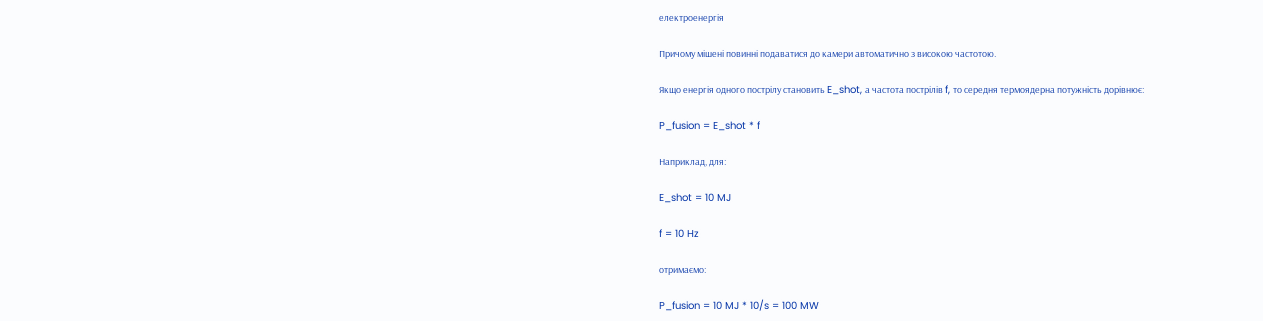електроенергія

Причому мішені повинні подаватися до камери автоматично з високою частотою.

Якщо енергія одного пострілу становить E_shot, а частота пострілів f, то середня термоядерна потужність дорівнює:

P_fusion = E_shot * f

Наприклад, для:

E_shot = 10 MJ

f = 10 Hz

отримаємо:

P_fusion = 10 MJ * 10/s = 100 MW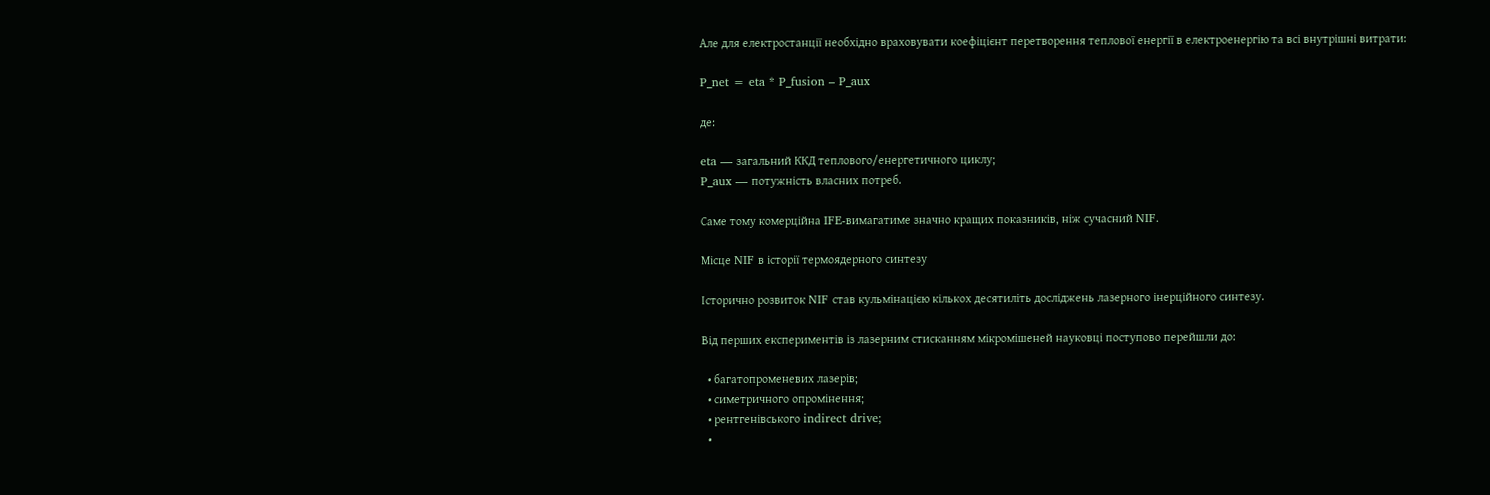Але для електростанції необхідно враховувати коефіцієнт перетворення теплової енергії в електроенергію та всі внутрішні витрати:

P_net = eta * P_fusion – P_aux

де:

eta — загальний ККД теплового/енергетичного циклу;
P_aux — потужність власних потреб.

Саме тому комерційна IFE-вимагатиме значно кращих показників, ніж сучасний NIF.

Місце NIF в історії термоядерного синтезу

Історично розвиток NIF став кульмінацією кількох десятиліть досліджень лазерного інерційного синтезу.

Від перших експериментів із лазерним стисканням мікромішеней науковці поступово перейшли до:

  • багатопроменевих лазерів;
  • симетричного опромінення;
  • рентгенівського indirect drive;
  •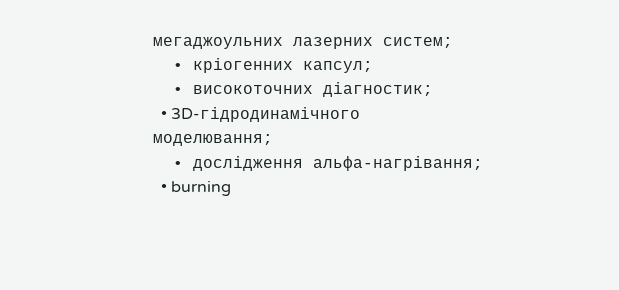мегаджоульних лазерних систем;
  • кріогенних капсул;
  • високоточних діагностик;
  • 3D-гідродинамічного моделювання;
  • дослідження альфа-нагрівання;
  • burning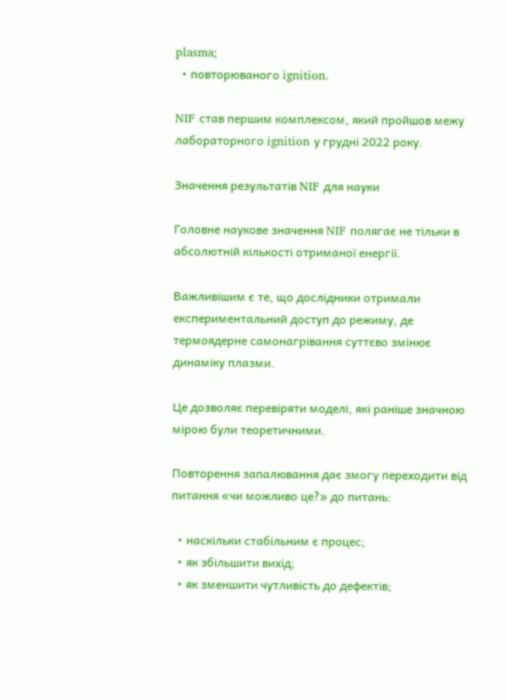plasma;
  • повторюваного ignition.

NIF став першим комплексом, який пройшов межу лабораторного ignition у грудні 2022 року.

Значення результатів NIF для науки

Головне наукове значення NIF полягає не тільки в абсолютній кількості отриманої енергії.

Важливішим є те, що дослідники отримали експериментальний доступ до режиму, де термоядерне самонагрівання суттєво змінює динаміку плазми.

Це дозволяє перевіряти моделі, які раніше значною мірою були теоретичними.

Повторення запалювання дає змогу переходити від питання «чи можливо це?» до питань:

  • наскільки стабільним є процес;
  • як збільшити вихід;
  • як зменшити чутливість до дефектів;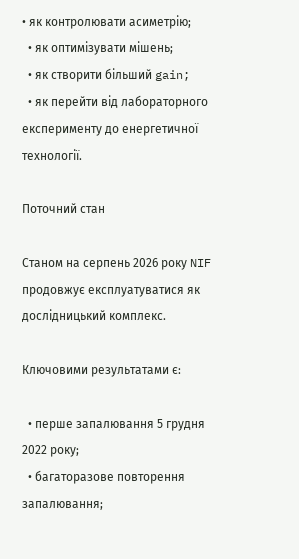• як контролювати асиметрію;
  • як оптимізувати мішень;
  • як створити більший gain;
  • як перейти від лабораторного експерименту до енергетичної технології.

Поточний стан

Станом на серпень 2026 року NIF продовжує експлуатуватися як дослідницький комплекс.

Ключовими результатами є:

  • перше запалювання 5 грудня 2022 року;
  • багаторазове повторення запалювання;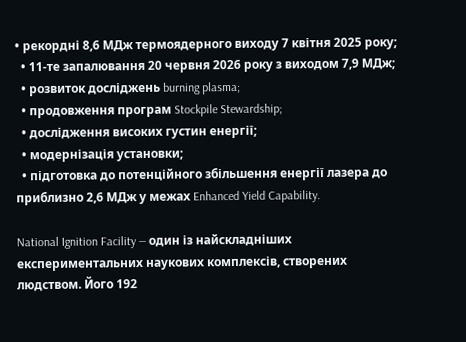• рекордні 8,6 МДж термоядерного виходу 7 квітня 2025 року;
  • 11-те запалювання 20 червня 2026 року з виходом 7,9 МДж;
  • розвиток досліджень burning plasma;
  • продовження програм Stockpile Stewardship;
  • дослідження високих густин енергії;
  • модернізація установки;
  • підготовка до потенційного збільшення енергії лазера до приблизно 2,6 МДж у межах Enhanced Yield Capability.

National Ignition Facility — один із найскладніших експериментальних наукових комплексів, створених людством. Його 192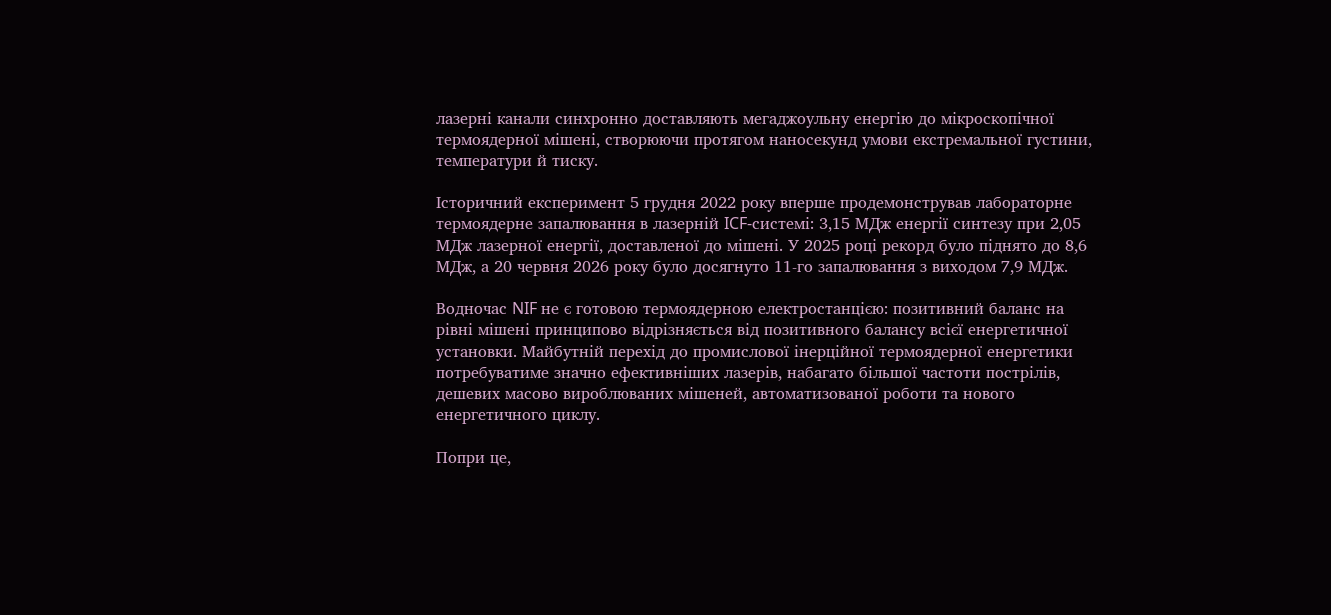лазерні канали синхронно доставляють мегаджоульну енергію до мікроскопічної термоядерної мішені, створюючи протягом наносекунд умови екстремальної густини, температури й тиску.

Історичний експеримент 5 грудня 2022 року вперше продемонстрував лабораторне термоядерне запалювання в лазерній ICF-системі: 3,15 МДж енергії синтезу при 2,05 МДж лазерної енергії, доставленої до мішені. У 2025 році рекорд було піднято до 8,6 МДж, а 20 червня 2026 року було досягнуто 11-го запалювання з виходом 7,9 МДж.

Водночас NIF не є готовою термоядерною електростанцією: позитивний баланс на рівні мішені принципово відрізняється від позитивного балансу всієї енергетичної установки. Майбутній перехід до промислової інерційної термоядерної енергетики потребуватиме значно ефективніших лазерів, набагато більшої частоти пострілів, дешевих масово вироблюваних мішеней, автоматизованої роботи та нового енергетичного циклу.

Попри це,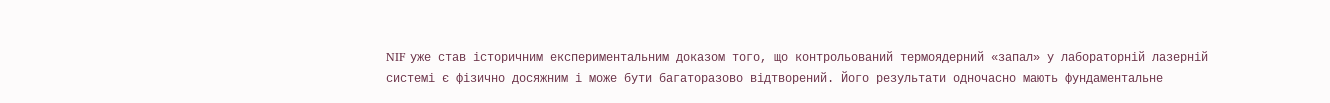NIF уже став історичним експериментальним доказом того, що контрольований термоядерний «запал» у лабораторній лазерній системі є фізично досяжним і може бути багаторазово відтворений. Його результати одночасно мають фундаментальне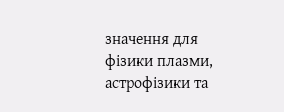значення для фізики плазми, астрофізики та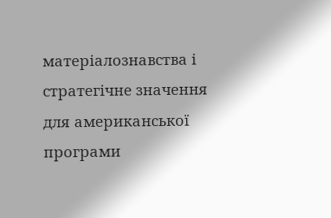матеріалознавства і стратегічне значення для американської програми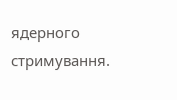ядерного стримування.